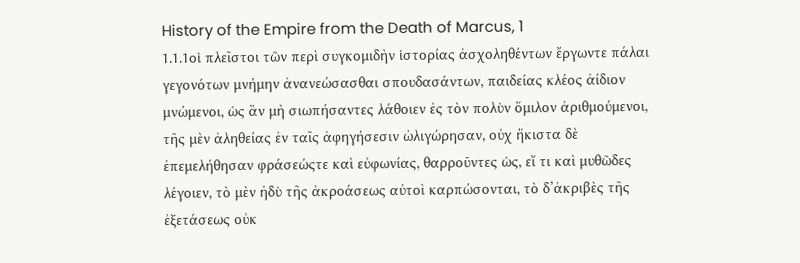History of the Empire from the Death of Marcus, 1
1.1.1οἱ πλεῖστοι τῶν περὶ συγκομιδὴν ἱστορίας ἀσχοληθέντων ἔργωντε πάλαι γεγονότων μνήμην ἀνανεώσασθαι σπουδασάντων, παιδείας κλέος ἀίδιον μνώμενοι, ὡς ἂν μὴ σιωπήσαντες λάθοιεν ἐς τὸν πολὺν ὅμιλον ἀριθμούμενοι, τῆς μὲν ἀληθείας ἐν ταῖς ἀφηγήσεσιν ὠλιγώρησαν, οὐχ ἥκιστα δὲ ἐπεμελήθησαν φράσεώςτε καὶ εὐφωνίας, θαρροῦντες ὡς, εἴ τι καὶ μυθῶδες λέγοιεν, τὸ μὲν ἡδὺ τῆς ἀκροάσεως αὐτοὶ καρπώσονται, τὸ δ’ἀκριβὲς τῆς ἐξετάσεως οὐκ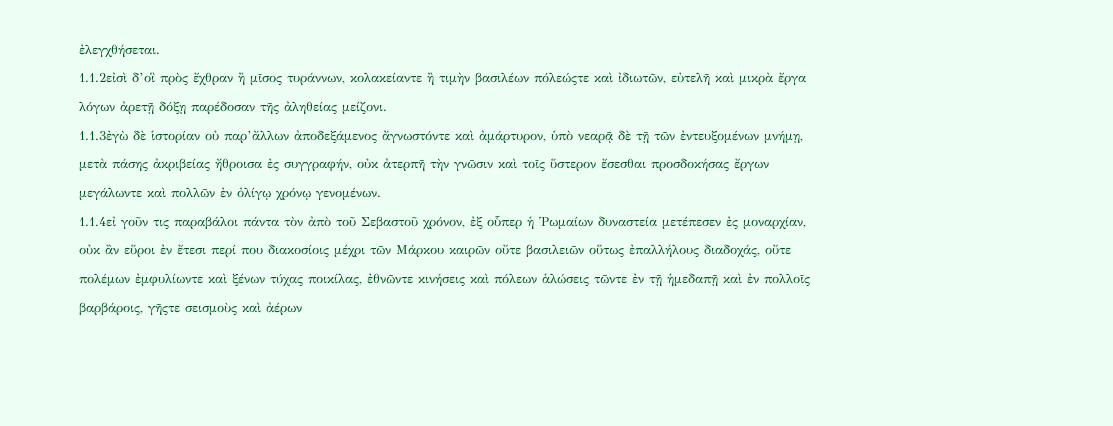ἐλεγχθήσεται.
1.1.2εἰσὶ δ’οἳ πρὸς ἔχθραν ἢ μῖσος τυράννων, κολακείαντε ἢ τιμὴν βασιλέων πόλεώςτε καὶ ἰδιωτῶν, εὐτελῆ καὶ μικρὰ ἔργα λόγων ἀρετῇ δόξῃ παρέδοσαν τῆς ἀληθείας μείζονι.
1.1.3ἐγὼ δὲ ἱστορίαν οὐ παρ’ἄλλων ἀποδεξάμενος ἄγνωστόντε καὶ ἀμάρτυρον, ὑπὸ νεαρᾷ δὲ τῇ τῶν ἐντευξομένων μνήμῃ, μετὰ πάσης ἀκριβείας ἤθροισα ἐς συγγραφήν, οὐκ ἀτερπῆ τὴν γνῶσιν καὶ τοῖς ὕστερον ἔσεσθαι προσδοκήσας ἔργων μεγάλωντε καὶ πολλῶν ἐν ὀλίγῳ χρόνῳ γενομένων.
1.1.4εἰ γοῦν τις παραβάλοι πάντα τὸν ἀπὸ τοῦ Σεβαστοῦ χρόνον, ἐξ οὗπερ ἡ Ῥωμαίων δυναστεία μετέπεσεν ἐς μοναρχίαν, οὐκ ἂν εὕροι ἐν ἔτεσι περί που διακοσίοις μέχρι τῶν Μάρκου καιρῶν οὔτε βασιλειῶν οὕτως ἐπαλλήλους διαδοχάς, οὔτε πολέμων ἐμφυλίωντε καὶ ξένων τύχας ποικίλας, ἐθνῶντε κινήσεις καὶ πόλεων ἁλώσεις τῶντε ἐν τῇ ἡμεδαπῇ καὶ ἐν πολλοῖς βαρβάροις, γῆςτε σεισμοὺς καὶ ἀέρων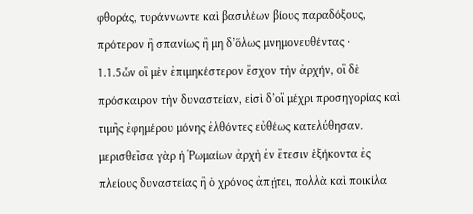φθοράς, τυράννωντε καὶ βασιλέων βίους παραδόξους, πρότερον ἢ σπανίως ἢ μη δ’ὅλως μνημονευθέντας ·
1.1.5ὧν οἳ μὲν ἐπιμηκέστερον ἔσχον τὴν ἀρχήν, οἳ δὲ πρόσκαιρον τὴν δυναστείαν, εἰσὶ δ’οἳ μέχρι προσηγορίας καὶ τιμῆς ἐφημέρου μόνης ἐλθόντες εὐθέως κατελύθησαν. μερισθεῖσα γὰρ ἡ Ῥωμαίων ἀρχὴ ἐν ἔτεσιν ἑξήκοντα ἐς πλείους δυναστείας ἢ ὁ χρόνος ἀπῄτει, πολλὰ καὶ ποικίλα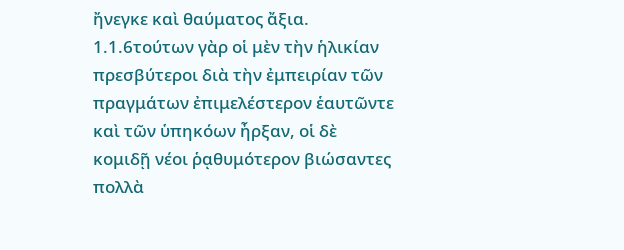ἤνεγκε καὶ θαύματος ἄξια.
1.1.6τούτων γὰρ οἱ μὲν τὴν ἡλικίαν πρεσβύτεροι διὰ τὴν ἐμπειρίαν τῶν πραγμάτων ἐπιμελέστερον ἑαυτῶντε καὶ τῶν ὑπηκόων ἦρξαν, οἱ δὲ κομιδῇ νέοι ῥᾳθυμότερον βιώσαντες πολλὰ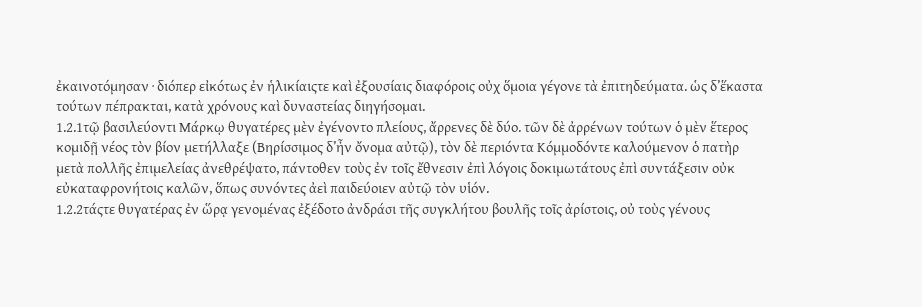ἐκαινοτόμησαν · διόπερ εἰκότως ἐν ἡλικίαιςτε καὶ ἐξουσίαις διαφόροις οὐχ ὅμοια γέγονε τὰ ἐπιτηδεύματα. ὡς δ’ἕκαστα τούτων πέπρακται, κατὰ χρόνους καὶ δυναστείας διηγήσομαι.
1.2.1τῷ βασιλεύοντι Μάρκῳ θυγατέρες μὲν ἐγένοντο πλείους, ἄρρενες δὲ δύο. τῶν δὲ ἀρρένων τούτων ὁ μὲν ἕτερος κομιδῇ νέος τὸν βίον μετήλλαξε (Βηρίσσιμος δ’ἦν ὄνομα αὐτῷ), τὸν δὲ περιόντα Κόμμοδόντε καλούμενον ὁ πατὴρ μετὰ πολλῆς ἐπιμελείας ἀνεθρέψατο, πάντοθεν τοὺς ἐν τοῖς ἔθνεσιν ἐπὶ λόγοις δοκιμωτάτους ἐπὶ συντάξεσιν οὐκ εὐκαταφρονήτοις καλῶν, ὅπως συνόντες ἀεὶ παιδεύοιεν αὐτῷ τὸν υἱόν.
1.2.2τάςτε θυγατέρας ἐν ὥρᾳ γενομένας ἐξέδοτο ἀνδράσι τῆς συγκλήτου βουλῆς τοῖς ἀρίστοις, οὐ τοὺς γένους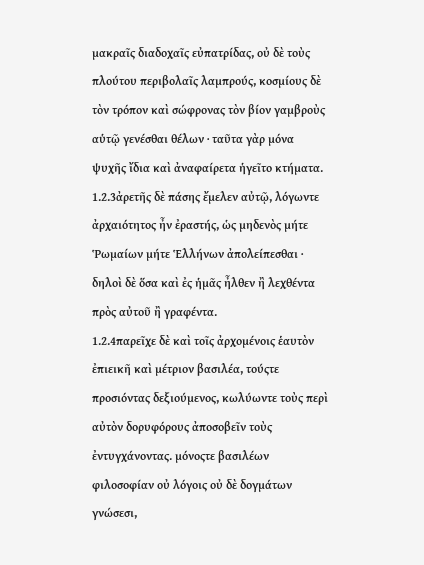μακραῖς διαδοχαῖς εὐπατρίδας, οὐ δὲ τοὺς πλούτου περιβολαῖς λαμπρούς, κοσμίους δὲ τὸν τρόπον καὶ σώφρονας τὸν βίον γαμβροὺς αὑτῷ γενέσθαι θέλων · ταῦτα γὰρ μόνα ψυχῆς ἴδια καὶ ἀναφαίρετα ἡγεῖτο κτήματα.
1.2.3ἀρετῆς δὲ πάσης ἔμελεν αὐτῷ, λόγωντε ἀρχαιότητος ἦν ἐραστής, ὡς μηδενὸς μήτε Ῥωμαίων μήτε Ἑλλήνων ἀπολείπεσθαι · δηλοὶ δὲ ὅσα καὶ ἐς ἡμᾶς ἦλθεν ἢ λεχθέντα πρὸς αὐτοῦ ἢ γραφέντα.
1.2.4παρεῖχε δὲ καὶ τοῖς ἀρχομένοις ἑαυτὸν ἐπιεικῆ καὶ μέτριον βασιλέα, τούςτε προσιόντας δεξιούμενος, κωλύωντε τοὺς περὶ αὐτὸν δορυφόρους ἀποσοβεῖν τοὺς ἐντυγχάνοντας. μόνοςτε βασιλέων φιλοσοφίαν οὐ λόγοις οὐ δὲ δογμάτων γνώσεσι,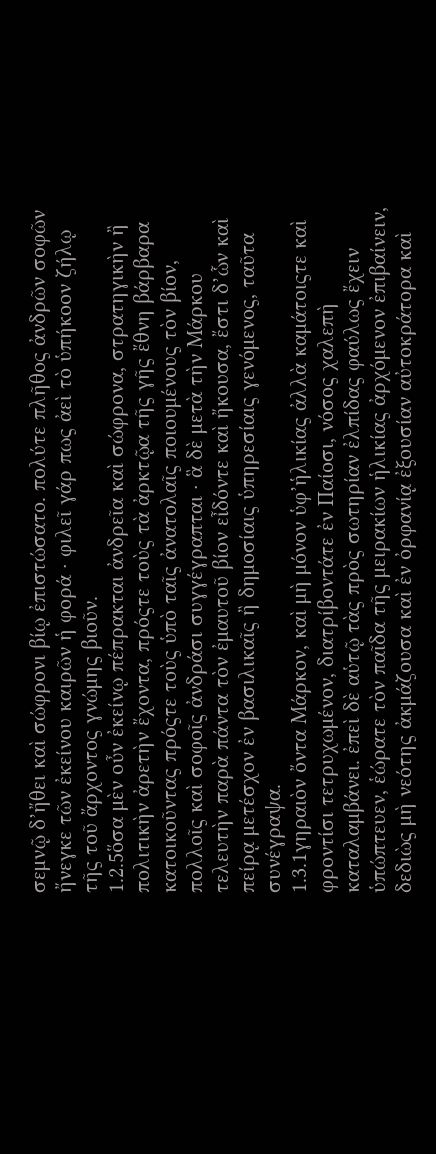σεμνῷ δ’ἤθει καὶ σώφρονι βίῳ ἐπιστώσατο. πολύτε πλῆθος ἀνδρῶν σοφῶν ἤνεγκε τῶν ἐκείνου καιρῶν ἡ φορά · φιλεῖ γάρ πως ἀεὶ τὸ ὑπήκοον ζήλῳ τῆς τοῦ ἄρχοντος γνώμης βιοῦν.
1.2.5ὅσα μὲν οὖν ἐκείνῳ πέπρακται ἀνδρεῖα καὶ σώφρονα, στρατηγικὴν ἢ πολιτικὴν ἀρετὴν ἔχοντα, πρόςτε τοὺς τὰ ἀρκτῷα τῆς γῆς ἔθνη βάρβαρα κατοικοῦντας πρόςτε τοὺς ὑπὸ ταῖς ἀνατολαῖς ποιουμένους τὸν βίον, πολλοῖς καὶ σοφοῖς ἀνδράσι συγγέγραπται · ἃ δὲ μετὰ τὴν Μάρκου τελευτὴν παρὰ πάντα τὸν ἐμαυτοῦ βίον εἶδόντε καὶ ἤκουσα, ἔστι δ’ὧν καὶ πείρᾳ μετέσχον ἐν βασιλικαῖς ἢ δημοσίαις ὑπηρεσίαις γενόμενος, ταῦτα συνέγραψα.
1.3.1γηραιὸν ὄντα Μάρκον, καὶ μὴ μόνον ὑφ’ἡλικίας ἀλλὰ καμάτοιςτε καὶ φροντίσι τετρυχωμένον, διατρίβοντάτε ἐν Παίοσι, νόσος χαλεπὴ καταλαμβάνει. ἐπεὶ δὲ αὑτῷ τὰς πρὸς σωτηρίαν ἐλπίδας φαύλως ἔχειν ὑπώπτευεν, ἑώρατε τὸν παῖδα τῆς μειρακίων ἡλικίας ἀρχόμενον ἐπιβαίνειν, δεδιὼς μὴ νεότης ἀκμάζουσα καὶ ἐν ὀρφανίᾳ ἐξουσίαν αὐτοκράτορα καὶ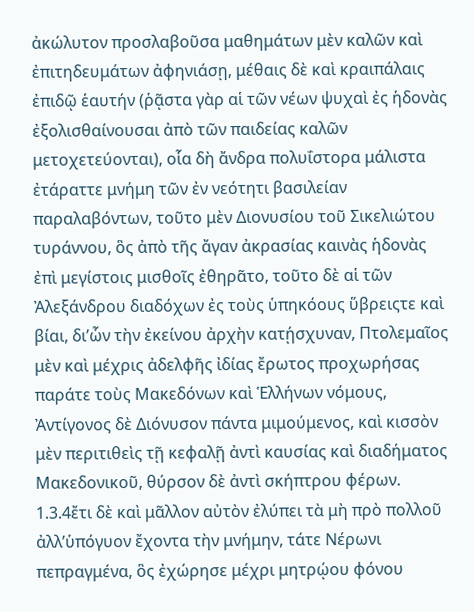ἀκώλυτον προσλαβοῦσα μαθημάτων μὲν καλῶν καὶ ἐπιτηδευμάτων ἀφηνιάσῃ, μέθαις δὲ καὶ κραιπάλαις ἐπιδῷ ἑαυτήν (ῥᾷστα γὰρ αἱ τῶν νέων ψυχαὶ ἐς ἡδονὰς ἐξολισθαίνουσαι ἀπὸ τῶν παιδείας καλῶν μετοχετεύονται), οἷα δὴ ἄνδρα πολυΐστορα μάλιστα ἐτάραττε μνήμη τῶν ἐν νεότητι βασιλείαν παραλαβόντων, τοῦτο μὲν Διονυσίου τοῦ Σικελιώτου τυράννου, ὃς ἀπὸ τῆς ἄγαν ἀκρασίας καινὰς ἡδονὰς ἐπὶ μεγίστοις μισθοῖς ἐθηρᾶτο, τοῦτο δὲ αἱ τῶν Ἀλεξάνδρου διαδόχων ἐς τοὺς ὑπηκόους ὕβρειςτε καὶ βίαι, δι’ὧν τὴν ἐκείνου ἀρχὴν κατῄσχυναν, Πτολεμαῖος μὲν καὶ μέχρις ἀδελφῆς ἰδίας ἔρωτος προχωρήσας παράτε τοὺς Μακεδόνων καὶ Ἑλλήνων νόμους, Ἀντίγονος δὲ Διόνυσον πάντα μιμούμενος, καὶ κισσὸν μὲν περιτιθεὶς τῇ κεφαλῇ ἀντὶ καυσίας καὶ διαδήματος Μακεδονικοῦ, θύρσον δὲ ἀντὶ σκήπτρου φέρων.
1.3.4ἔτι δὲ καὶ μᾶλλον αὐτὸν ἐλύπει τὰ μὴ πρὸ πολλοῦ ἀλλ’ὑπόγυον ἔχοντα τὴν μνήμην, τάτε Νέρωνι πεπραγμένα, ὃς ἐχώρησε μέχρι μητρῴου φόνου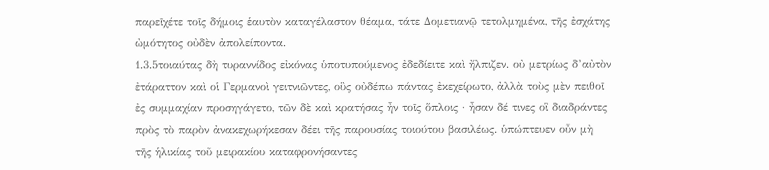παρεῖχέτε τοῖς δήμοις ἑαυτὸν καταγέλαστον θέαμα, τάτε Δομετιανῷ τετολμημένα, τῆς ἐσχάτης ὠμότητος οὐδὲν ἀπολείποντα.
1.3.5τοιαύτας δὴ τυραννίδος εἰκόνας ὑποτυπούμενος ἐδεδίειτε καὶ ἤλπιζεν. οὐ μετρίως δ’αὐτὸν ἐτάραττον καὶ οἱ Γερμανοὶ γειτνιῶντες, οὓς οὐδέπω πάντας ἐκεχείρωτο, ἀλλὰ τοὺς μὲν πειθοῖ ἐς συμμαχίαν προσηγάγετο, τῶν δὲ καὶ κρατήσας ἦν τοῖς ὅπλοις · ἦσαν δέ τινες οἳ διαδράντες πρὸς τὸ παρὸν ἀνακεχωρήκεσαν δέει τῆς παρουσίας τοιούτου βασιλέως. ὑπώπτευεν οὖν μὴ τῆς ἡλικίας τοῦ μειρακίου καταφρονήσαντες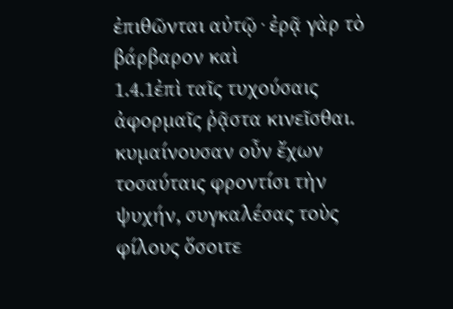ἐπιθῶνται αὐτῷ · ἐρᾷ γὰρ τὸ βάρβαρον καὶ
1.4.1ἐπὶ ταῖς τυχούσαις ἀφορμαῖς ῥᾷστα κινεῖσθαι. κυμαίνουσαν οὖν ἔχων τοσαύταις φροντίσι τὴν ψυχήν, συγκαλέσας τοὺς φίλους ὅσοιτε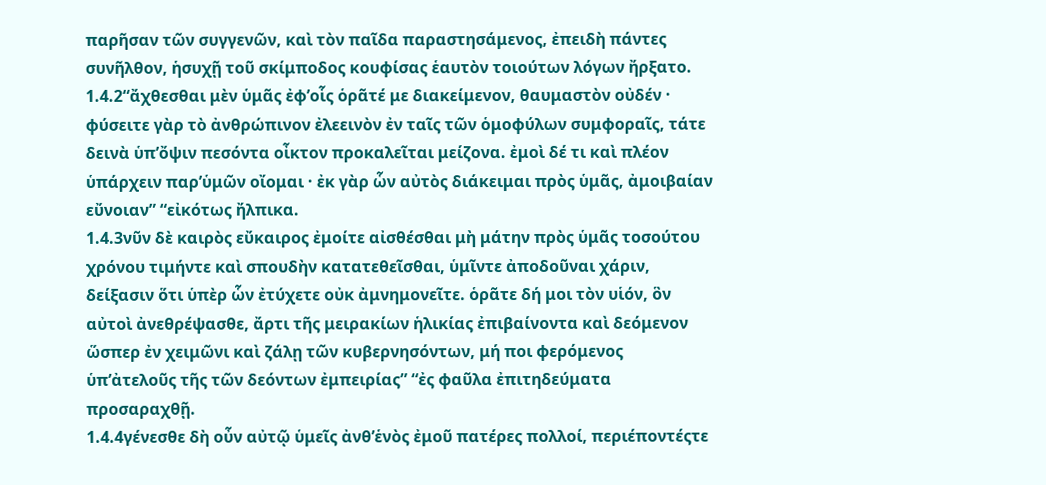παρῆσαν τῶν συγγενῶν, καὶ τὸν παῖδα παραστησάμενος, ἐπειδὴ πάντες συνῆλθον, ἡσυχῇ τοῦ σκίμποδος κουφίσας ἑαυτὸν τοιούτων λόγων ἤρξατο.
1.4.2“ἄχθεσθαι μὲν ὑμᾶς ἐφ’οἷς ὁρᾶτέ με διακείμενον, θαυμαστὸν οὐδέν · φύσειτε γὰρ τὸ ἀνθρώπινον ἐλεεινὸν ἐν ταῖς τῶν ὁμοφύλων συμφοραῖς, τάτε δεινὰ ὑπ’ὄψιν πεσόντα οἶκτον προκαλεῖται μείζονα. ἐμοὶ δέ τι καὶ πλέον ὑπάρχειν παρ’ὑμῶν οἴομαι · ἐκ γὰρ ὧν αὐτὸς διάκειμαι πρὸς ὑμᾶς, ἀμοιβαίαν εὔνοιαν” “εἰκότως ἤλπικα.
1.4.3νῦν δὲ καιρὸς εὔκαιρος ἐμοίτε αἰσθέσθαι μὴ μάτην πρὸς ὑμᾶς τοσούτου χρόνου τιμήντε καὶ σπουδὴν κατατεθεῖσθαι, ὑμῖντε ἀποδοῦναι χάριν, δείξασιν ὅτι ὑπὲρ ὧν ἐτύχετε οὐκ ἀμνημονεῖτε. ὁρᾶτε δή μοι τὸν υἱόν, ὃν αὐτοὶ ἀνεθρέψασθε, ἄρτι τῆς μειρακίων ἡλικίας ἐπιβαίνοντα καὶ δεόμενον ὥσπερ ἐν χειμῶνι καὶ ζάλῃ τῶν κυβερνησόντων, μή ποι φερόμενος ὑπ’ἀτελοῦς τῆς τῶν δεόντων ἐμπειρίας” “ἐς φαῦλα ἐπιτηδεύματα προσαραχθῇ.
1.4.4γένεσθε δὴ οὖν αὐτῷ ὑμεῖς ἀνθ’ἑνὸς ἐμοῦ πατέρες πολλοί, περιέποντέςτε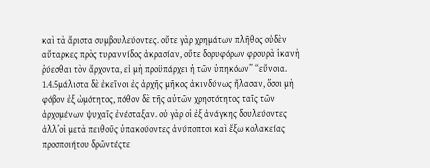καὶ τὰ ἄριστα συμβουλεύοντες. οὔτε γὰρ χρημάτων πλῆθος οὐδὲν αὔταρκες πρὸς τυραννίδος ἀκρασίαν, οὔτε δορυφόρων φρουρὰ ἱκανὴ ῥύεσθαι τὸν ἄρχοντα, εἰ μὴ προϋπάρχει ἡ τῶν ὑπηκόων” “εὔνοια.
1.4.5μάλιστα δὲ ἐκεῖνοι ἐς ἀρχῆς μῆκος ἀκινδύνως ἤλασαν, ὅσοι μὴ φόβον ἐξ ὠμότητος, πόθον δὲ τῆς αὑτῶν χρηστότητος ταῖς τῶν ἀρχομένων ψυχαῖς ἐνέσταξαν. οὐ γὰρ οἱ ἐξ ἀνάγκης δουλεύοντες ἀλλ’οἱ μετὰ πειθοῦς ὑπακούοντες ἀνύποπτοι καὶ ἔξω κολακείας προσποιήτου δρῶντέςτε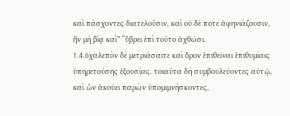καὶ πάσχοντες διατελοῦσιν, καὶ οὐ δέ ποτε ἀφηνιάζουσιν, ἢν μὴ βίᾳ καὶ” “ὕβρει ἐπὶ τοῦτο ἀχθῶσι.
1.4.6χαλεπὸν δὲ μετριάσαιτε καὶ ὅρον ἐπιθεῖναι ἐπιθυμίαις ὑπηρετούσης ἐξουσίας. τοιαῦτα δὴ συμβουλεύοντες αὐτῷ, καὶ ὧν ἀκούει παρὼν ὑπομιμνήσκοντες,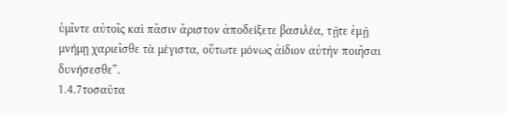ὑμῖντε αὐτοῖς καὶ πᾶσιν ἄριστον ἀποδείξετε βασιλέα, τῇτε ἐμῇ μνήμῃ χαριεῖσθε τὰ μέγιστα, οὕτωτε μόνως ἀίδιον αὐτὴν ποιῆσαι δυνήσεσθε”.
1.4.7τοσαῦτα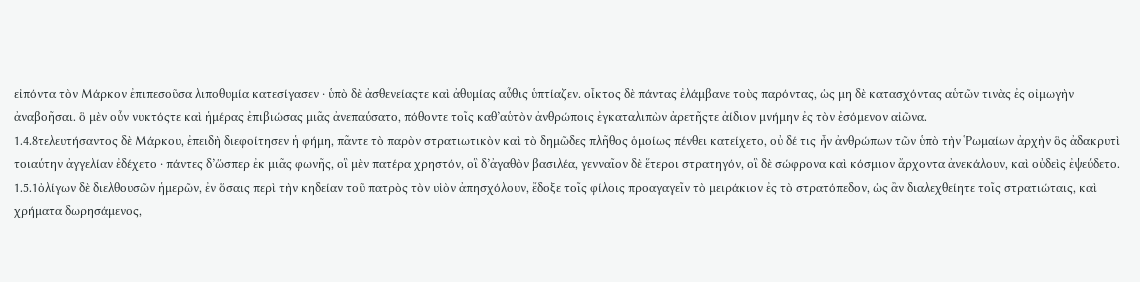εἰπόντα τὸν Μάρκον ἐπιπεσοῦσα λιποθυμία κατεσίγασεν · ὑπὸ δὲ ἀσθενείαςτε καὶ ἀθυμίας αὖθις ὑπτίαζεν. οἶκτος δὲ πάντας ἐλάμβανε τοὺς παρόντας, ὡς μη δὲ κατασχόντας αὑτῶν τινὰς ἐς οἰμωγὴν ἀναβοῆσαι. ὃ μὲν οὖν νυκτόςτε καὶ ἡμέρας ἐπιβιώσας μιᾶς ἀνεπαύσατο, πόθοντε τοῖς καθ’αὑτὸν ἀνθρώποις ἐγκαταλιπὼν ἀρετῆςτε ἀίδιον μνήμην ἐς τὸν ἐσόμενον αἰῶνα.
1.4.8τελευτήσαντος δὲ Μάρκου, ἐπειδὴ διεφοίτησεν ἡ φήμη, πᾶντε τὸ παρὸν στρατιωτικὸν καὶ τὸ δημῶδες πλῆθος ὁμοίως πένθει κατείχετο, οὐ δέ τις ἦν ἀνθρώπων τῶν ὑπὸ τὴν Ῥωμαίων ἀρχὴν ὃς ἀδακρυτὶ τοιαύτην ἀγγελίαν ἐδέχετο · πάντες δ’ὥσπερ ἐκ μιᾶς φωνῆς, οἳ μὲν πατέρα χρηστόν, οἳ δ’ἀγαθὸν βασιλέα, γενναῖον δὲ ἕτεροι στρατηγόν, οἳ δὲ σώφρονα καὶ κόσμιον ἄρχοντα ἀνεκάλουν, καὶ οὐδεὶς ἐψεύδετο.
1.5.1ὀλίγων δὲ διελθουσῶν ἡμερῶν, ἐν ὅσαις περὶ τὴν κηδείαν τοῦ πατρὸς τὸν υἱὸν ἀπησχόλουν, ἔδοξε τοῖς φίλοις προαγαγεῖν τὸ μειράκιον ἐς τὸ στρατόπεδον, ὡς ἂν διαλεχθείητε τοῖς στρατιώταις, καὶ χρήματα δωρησάμενος,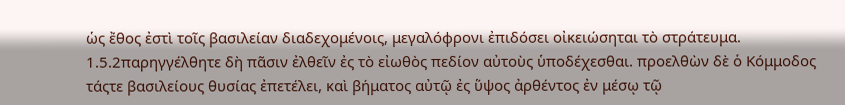ὡς ἔθος ἐστὶ τοῖς βασιλείαν διαδεχομένοις, μεγαλόφρονι ἐπιδόσει οἰκειώσηται τὸ στράτευμα.
1.5.2παρηγγέλθητε δὴ πᾶσιν ἐλθεῖν ἐς τὸ εἰωθὸς πεδίον αὐτοὺς ὑποδέχεσθαι. προελθὼν δὲ ὁ Κόμμοδος τάςτε βασιλείους θυσίας ἐπετέλει, καὶ βήματος αὐτῷ ἐς ὕψος ἀρθέντος ἐν μέσῳ τῷ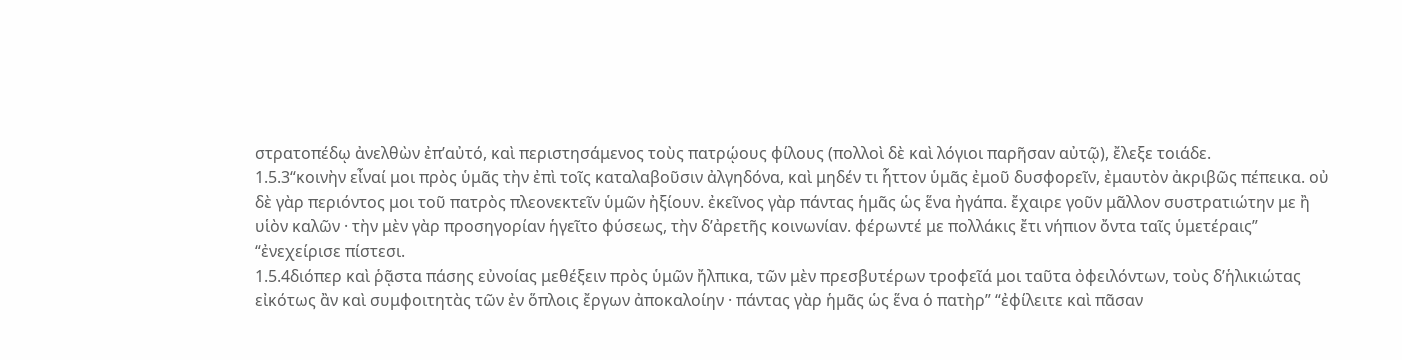στρατοπέδῳ ἀνελθὼν ἐπ’αὐτό, καὶ περιστησάμενος τοὺς πατρῴους φίλους (πολλοὶ δὲ καὶ λόγιοι παρῆσαν αὐτῷ), ἔλεξε τοιάδε.
1.5.3“κοινὴν εἶναί μοι πρὸς ὑμᾶς τὴν ἐπὶ τοῖς καταλαβοῦσιν ἀλγηδόνα, καὶ μηδέν τι ἧττον ὑμᾶς ἐμοῦ δυσφορεῖν, ἐμαυτὸν ἀκριβῶς πέπεικα. οὐ δὲ γὰρ περιόντος μοι τοῦ πατρὸς πλεονεκτεῖν ὑμῶν ἠξίουν. ἐκεῖνος γὰρ πάντας ἡμᾶς ὡς ἕνα ἠγάπα. ἔχαιρε γοῦν μᾶλλον συστρατιώτην με ἢ υἱὸν καλῶν · τὴν μὲν γὰρ προσηγορίαν ἡγεῖτο φύσεως, τὴν δ’ἀρετῆς κοινωνίαν. φέρωντέ με πολλάκις ἔτι νήπιον ὄντα ταῖς ὑμετέραις” “ἐνεχείρισε πίστεσι.
1.5.4διόπερ καὶ ῥᾷστα πάσης εὐνοίας μεθέξειν πρὸς ὑμῶν ἤλπικα, τῶν μὲν πρεσβυτέρων τροφεῖά μοι ταῦτα ὀφειλόντων, τοὺς δ’ἡλικιώτας εἰκότως ἂν καὶ συμφοιτητὰς τῶν ἐν ὅπλοις ἔργων ἀποκαλοίην · πάντας γὰρ ἡμᾶς ὡς ἕνα ὁ πατὴρ” “ἐφίλειτε καὶ πᾶσαν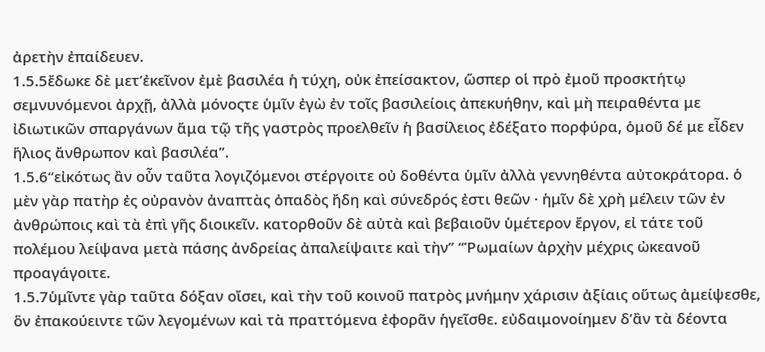ἀρετὴν ἐπαίδευεν.
1.5.5ἔδωκε δὲ μετ’ἐκεῖνον ἐμὲ βασιλέα ἡ τύχη, οὐκ ἐπείσακτον, ὥσπερ οἱ πρὸ ἐμοῦ προσκτήτῳ σεμνυνόμενοι ἀρχῇ, ἀλλὰ μόνοςτε ὑμῖν ἐγὼ ἐν τοῖς βασιλείοις ἀπεκυήθην, καὶ μὴ πειραθέντα με ἰδιωτικῶν σπαργάνων ἅμα τῷ τῆς γαστρὸς προελθεῖν ἡ βασίλειος ἐδέξατο πορφύρα, ὁμοῦ δέ με εἶδεν ἥλιος ἄνθρωπον καὶ βασιλέα”.
1.5.6“εἰκότως ἂν οὖν ταῦτα λογιζόμενοι στέργοιτε οὐ δοθέντα ὑμῖν ἀλλὰ γεννηθέντα αὐτοκράτορα. ὁ μὲν γὰρ πατὴρ ἐς οὐρανὸν ἀναπτὰς ὀπαδὸς ἤδη καὶ σύνεδρός ἐστι θεῶν · ἡμῖν δὲ χρὴ μέλειν τῶν ἐν ἀνθρώποις καὶ τὰ ἐπὶ γῆς διοικεῖν. κατορθοῦν δὲ αὐτὰ καὶ βεβαιοῦν ὑμέτερον ἔργον, εἰ τάτε τοῦ πολέμου λείψανα μετὰ πάσης ἀνδρείας ἀπαλείψαιτε καὶ τὴν” “Ῥωμαίων ἀρχὴν μέχρις ὠκεανοῦ προαγάγοιτε.
1.5.7ὑμῖντε γὰρ ταῦτα δόξαν οἴσει, καὶ τὴν τοῦ κοινοῦ πατρὸς μνήμην χάρισιν ἀξίαις οὕτως ἀμείψεσθε, ὃν ἐπακούειντε τῶν λεγομένων καὶ τὰ πραττόμενα ἐφορᾶν ἡγεῖσθε. εὐδαιμονοίημεν δ’ἂν τὰ δέοντα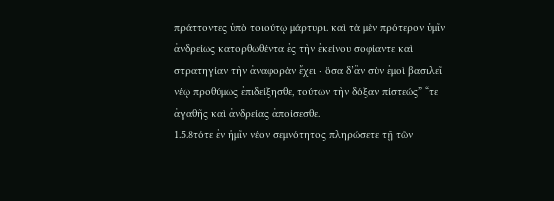πράττοντες ὑπὸ τοιούτῳ μάρτυρι. καὶ τὰ μὲν πρότερον ὑμῖν ἀνδρείως κατορθωθέντα ἐς τὴν ἐκείνου σοφίαντε καὶ στρατηγίαν τὴν ἀναφορὰν ἔχει · ὅσα δ’ἂν σὺν ἐμοὶ βασιλεῖ νέῳ προθύμως ἐπιδείξησθε, τούτων τὴν δόξαν πίστεώς” “τε ἀγαθῆς καὶ ἀνδρείας ἀποίσεσθε.
1.5.8τότε ἐν ἡμῖν νέον σεμνότητος πληρώσετε τῇ τῶν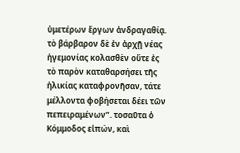ὑμετέρων ἔργων ἀνδραγαθίᾳ. τὸ βάρβαρον δὲ ἐν ἀρχῇ νέας ἡγεμονίας κολασθὲν οὔτε ἐς τὸ παρὸν καταθαρσήσει τῆς ἡλικίας καταφρονῆσαν, τάτε μέλλοντα φοβήσεται δέει τῶν πεπειραμένων”. τοσαῦτα ὁ Κόμμοδος εἰπών, καὶ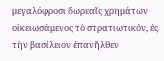μεγαλόφροσι δωρεαῖς χρημάτων οἰκειωσάμενος τὸ στρατιωτικόν, ἐς τὴν βασίλειον ἐπανῆλθεν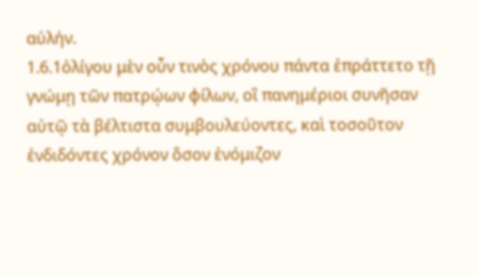αὐλήν.
1.6.1ὀλίγου μὲν οὖν τινὸς χρόνου πάντα ἐπράττετο τῇ γνώμῃ τῶν πατρῴων φίλων, οἳ πανημέριοι συνῆσαν αὐτῷ τὰ βέλτιστα συμβουλεύοντες, καὶ τοσοῦτον ἐνδιδόντες χρόνον ὅσον ἐνόμιζον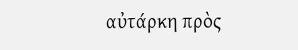αὐτάρκη πρὸς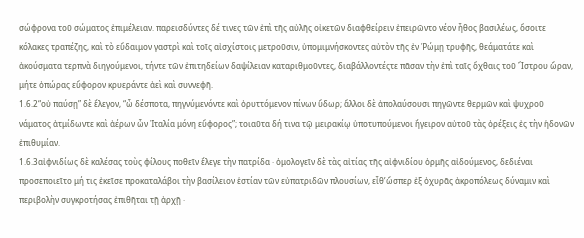σώφρονα τοῦ σώματος ἐπιμέλειαν. παρεισδύντες δέ τινες τῶν ἐπὶ τῆς αὐλῆς οἰκετῶν διαφθείρειν ἐπειρῶντο νέον ἦθος βασιλέως, ὅσοιτε κόλακες τραπέζης, καὶ τὸ εὔδαιμον γαστρὶ καὶ τοῖς αἰσχίστοις μετροῦσιν, ὑπομιμνήσκοντες αὐτὸν τῆς ἐν Ῥώμῃ τρυφῆς, θεάματάτε καὶ ἀκούσματα τερπνὰ διηγούμενοι, τήντε τῶν ἐπιτηδείων δαψίλειαν καταριθμοῦντες, διαβάλλοντέςτε πᾶσαν τὴν ἐπὶ ταῖς ὄχθαις τοῦ Ἴστρου ὥραν, μήτε ὀπώρας εὔφορον κρυεράντε ἀεὶ καὶ συννεφῆ.
1.6.2“οὐ παύσῃ” δὲ ἔλεγον, “ὦ δέσποτα, πηγνύμενόντε καὶ ὀρυττόμενον πίνων ὕδωρ; ἄλλοι δὲ ἀπολαύσουσι πηγῶντε θερμῶν καὶ ψυχροῦ νάματος ἀτμίδωντε καὶ ἀέρων ὧν Ἰταλία μόνη εὔφορος”; τοιαῦτα δή τινα τῷ μειρακίῳ ὑποτυπούμενοι ἤγειρον αὐτοῦ τὰς ὀρέξεις ἐς τὴν ἡδονῶν ἐπιθυμίαν.
1.6.3αἰφνιδίως δὲ καλέσας τοὺς φίλους ποθεῖν ἔλεγε τὴν πατρίδα · ὁμολογεῖν δὲ τὰς αἰτίας τῆς αἰφνιδίου ὁρμῆς αἰδούμενος, δεδιέναι προσεποιεῖτο μή τις ἐκεῖσε προκαταλάβοι τὴν βασίλειον ἑστίαν τῶν εὐπατριδῶν πλουσίων, εἶθ’ὥσπερ ἐξ ὀχυρᾶς ἀκροπόλεως δύναμιν καὶ περιβολὴν συγκροτήσας ἐπιθῆται τῇ ἀρχῇ ·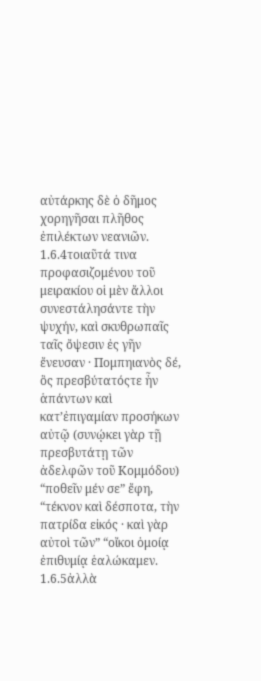αὐτάρκης δὲ ὁ δῆμος χορηγῆσαι πλῆθος ἐπιλέκτων νεανιῶν.
1.6.4τοιαῦτά τινα προφασιζομένου τοῦ μειρακίου οἱ μὲν ἄλλοι συνεστάλησάντε τὴν ψυχήν, καὶ σκυθρωπαῖς ταῖς ὄψεσιν ἐς γῆν ἔνευσαν · Πομπηιανὸς δέ, ὃς πρεσβύτατόςτε ἦν ἁπάντων καὶ κατ’ἐπιγαμίαν προσήκων αὐτῷ (συνῴκει γὰρ τῇ πρεσβυτάτῃ τῶν ἀδελφῶν τοῦ Κομμόδου) “ποθεῖν μέν σε” ἔφη, “τέκνον καὶ δέσποτα, τὴν πατρίδα εἰκός · καὶ γὰρ αὐτοὶ τῶν” “οἴκοι ὁμοίᾳ ἐπιθυμίᾳ ἑαλώκαμεν.
1.6.5ἀλλὰ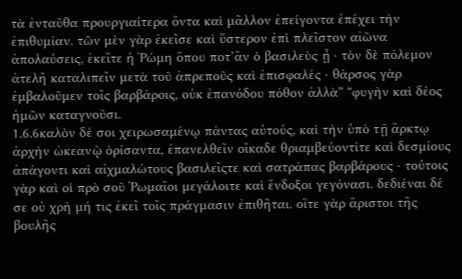τὰ ἐνταῦθα προυργιαίτερα ὄντα καὶ μᾶλλον ἐπείγοντα ἐπέχει τὴν ἐπιθυμίαν. τῶν μὲν γὰρ ἐκεῖσε καὶ ὕστερον ἐπὶ πλεῖστον αἰῶνα ἀπολαύσεις, ἐκεῖτε ἡ Ῥώμη ὅπου ποτ’ἂν ὁ βασιλεὺς ᾖ · τὸν δὲ πόλεμον ἀτελῆ καταλιπεῖν μετὰ τοῦ ἀπρεποῦς καὶ ἐπισφαλές · θάρσος γὰρ ἐμβαλοῦμεν τοῖς βαρβάροις, οὐκ ἐπανόδου πόθον ἀλλὰ” “φυγὴν καὶ δέος ἡμῶν καταγνοῦσι.
1.6.6καλὸν δέ σοι χειρωσαμένῳ πάντας αὐτούς, καὶ τὴν ὑπὸ τῇ ἄρκτῳ ἀρχὴν ὠκεανῷ ὁρίσαντα, ἐπανελθεῖν οἴκαδε θριαμβεύοντίτε καὶ δεσμίους ἀπάγοντι καὶ αἰχμαλώτους βασιλεῖςτε καὶ σατράπας βαρβάρους · τούτοις γὰρ καὶ οἱ πρὸ σοῦ Ῥωμαῖοι μεγάλοιτε καὶ ἔνδοξοι γεγόνασι. δεδιέναι δέ σε οὐ χρὴ μή τις ἐκεῖ τοῖς πράγμασιν ἐπιθῆται. οἵτε γὰρ ἄριστοι τῆς βουλῆς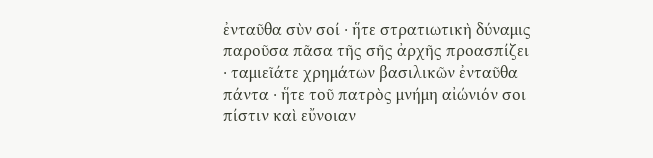ἐνταῦθα σὺν σοί · ἥτε στρατιωτικὴ δύναμις παροῦσα πᾶσα τῆς σῆς ἀρχῆς προασπίζει · ταμιεῖάτε χρημάτων βασιλικῶν ἐνταῦθα πάντα · ἥτε τοῦ πατρὸς μνήμη αἰώνιόν σοι πίστιν καὶ εὔνοιαν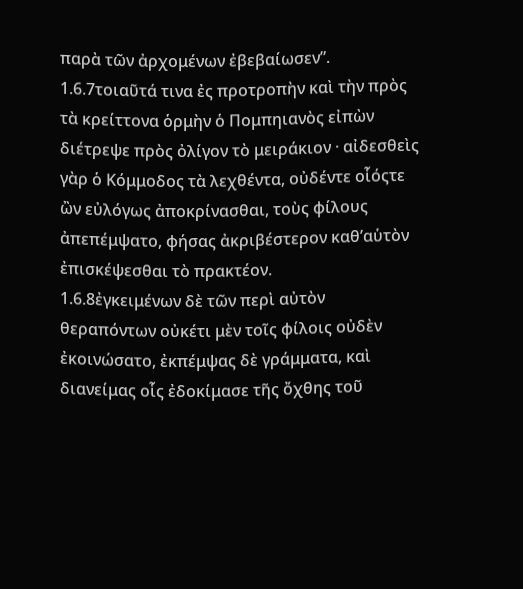παρὰ τῶν ἀρχομένων ἐβεβαίωσεν”.
1.6.7τοιαῦτά τινα ἐς προτροπὴν καὶ τὴν πρὸς τὰ κρείττονα ὁρμὴν ὁ Πομπηιανὸς εἰπὼν διέτρεψε πρὸς ὀλίγον τὸ μειράκιον · αἰδεσθεὶς γὰρ ὁ Κόμμοδος τὰ λεχθέντα, οὐδέντε οἷόςτε ὢν εὐλόγως ἀποκρίνασθαι, τοὺς φίλους ἀπεπέμψατο, φήσας ἀκριβέστερον καθ’αὑτὸν ἐπισκέψεσθαι τὸ πρακτέον.
1.6.8ἐγκειμένων δὲ τῶν περὶ αὐτὸν θεραπόντων οὐκέτι μὲν τοῖς φίλοις οὐδὲν ἐκοινώσατο, ἐκπέμψας δὲ γράμματα, καὶ διανείμας οἷς ἐδοκίμασε τῆς ὄχθης τοῦ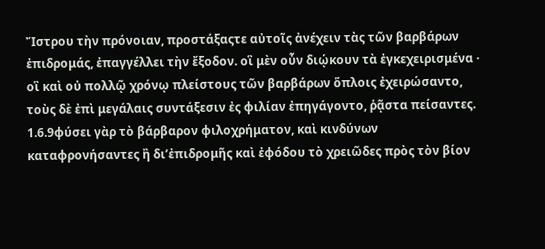Ἴστρου τὴν πρόνοιαν, προστάξαςτε αὐτοῖς ἀνέχειν τὰς τῶν βαρβάρων ἐπιδρομάς, ἐπαγγέλλει τὴν ἔξοδον. οἳ μὲν οὖν διῴκουν τὰ ἐγκεχειρισμένα · οἳ καὶ οὐ πολλῷ χρόνῳ πλείστους τῶν βαρβάρων ὅπλοις ἐχειρώσαντο, τοὺς δὲ ἐπὶ μεγάλαις συντάξεσιν ἐς φιλίαν ἐπηγάγοντο, ῥᾷστα πείσαντες.
1.6.9φύσει γὰρ τὸ βάρβαρον φιλοχρήματον, καὶ κινδύνων καταφρονήσαντες ἢ δι’ἐπιδρομῆς καὶ ἐφόδου τὸ χρειῶδες πρὸς τὸν βίον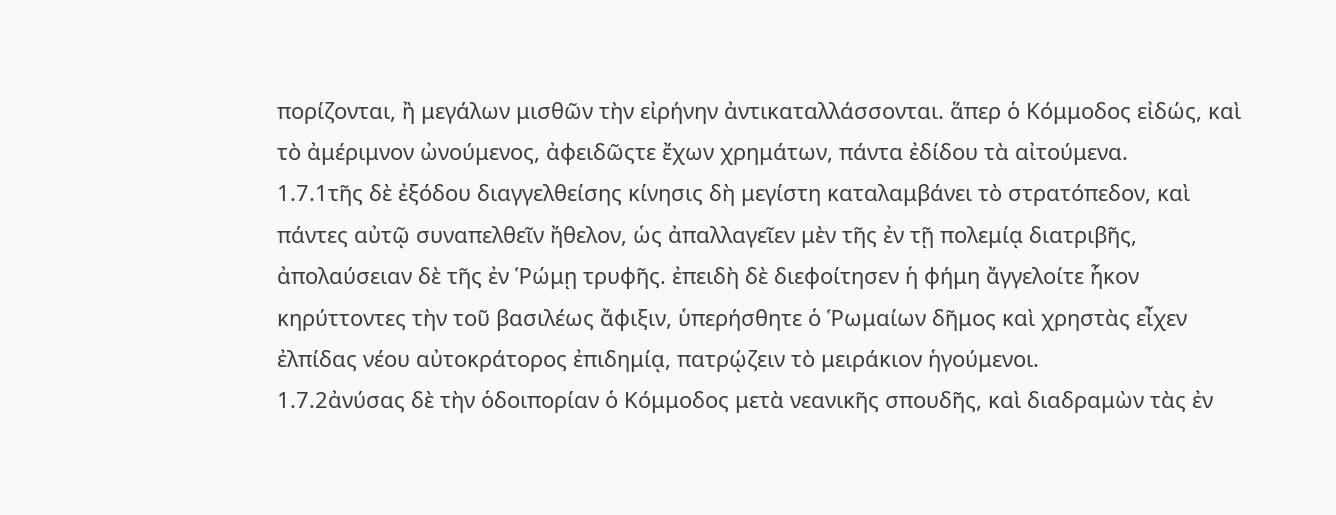πορίζονται, ἢ μεγάλων μισθῶν τὴν εἰρήνην ἀντικαταλλάσσονται. ἅπερ ὁ Κόμμοδος εἰδώς, καὶ τὸ ἀμέριμνον ὠνούμενος, ἀφειδῶςτε ἔχων χρημάτων, πάντα ἐδίδου τὰ αἰτούμενα.
1.7.1τῆς δὲ ἐξόδου διαγγελθείσης κίνησις δὴ μεγίστη καταλαμβάνει τὸ στρατόπεδον, καὶ πάντες αὐτῷ συναπελθεῖν ἤθελον, ὡς ἀπαλλαγεῖεν μὲν τῆς ἐν τῇ πολεμίᾳ διατριβῆς, ἀπολαύσειαν δὲ τῆς ἐν Ῥώμῃ τρυφῆς. ἐπειδὴ δὲ διεφοίτησεν ἡ φήμη ἄγγελοίτε ἧκον κηρύττοντες τὴν τοῦ βασιλέως ἄφιξιν, ὑπερήσθητε ὁ Ῥωμαίων δῆμος καὶ χρηστὰς εἶχεν ἐλπίδας νέου αὐτοκράτορος ἐπιδημίᾳ, πατρῴζειν τὸ μειράκιον ἡγούμενοι.
1.7.2ἀνύσας δὲ τὴν ὁδοιπορίαν ὁ Κόμμοδος μετὰ νεανικῆς σπουδῆς, καὶ διαδραμὼν τὰς ἐν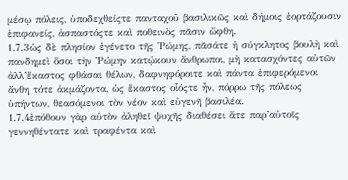μέσῳ πόλεις, ὑποδεχθείςτε πανταχοῦ βασιλικῶς καὶ δήμοις ἑορτάζουσιν ἐπιφανείς, ἀσπαστόςτε καὶ ποθεινὸς πᾶσιν ὤφθη.
1.7.3ὡς δὲ πλησίον ἐγένετο τῆς Ῥώμης, πᾶσάτε ἡ σύγκλητος βουλὴ καὶ πανδημεὶ ὅσοι τὴν Ῥώμην κατῴκουν ἄνθρωποι, μὴ κατασχόντες αὑτῶν ἀλλ’ἕκαστος φθάσαι θέλων, δαφνηφόροιτε καὶ πάντα ἐπιφερόμενοι ἄνθη τότε ἀκμάζοντα, ὡς ἕκαστος οἷόςτε ἦν, πόρρω τῆς πόλεως ὑπήντων, θεασόμενοι τὸν νέον καὶ εὐγενῆ βασιλέα.
1.7.4ἐπόθουν γὰρ αὐτὸν ἀληθεῖ ψυχῆς διαθέσει ἅτε παρ’αὐτοῖς γεννηθέντατε καὶ τραφέντα καὶ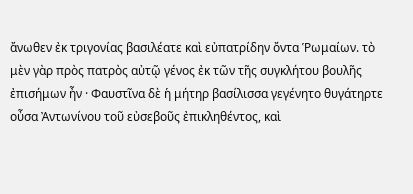ἄνωθεν ἐκ τριγονίας βασιλέατε καὶ εὐπατρίδην ὄντα Ῥωμαίων. τὸ μὲν γὰρ πρὸς πατρὸς αὐτῷ γένος ἐκ τῶν τῆς συγκλήτου βουλῆς ἐπισήμων ἦν · Φαυστῖνα δὲ ἡ μήτηρ βασίλισσα γεγένητο θυγάτηρτε οὖσα Ἀντωνίνου τοῦ εὐσεβοῦς ἐπικληθέντος, καὶ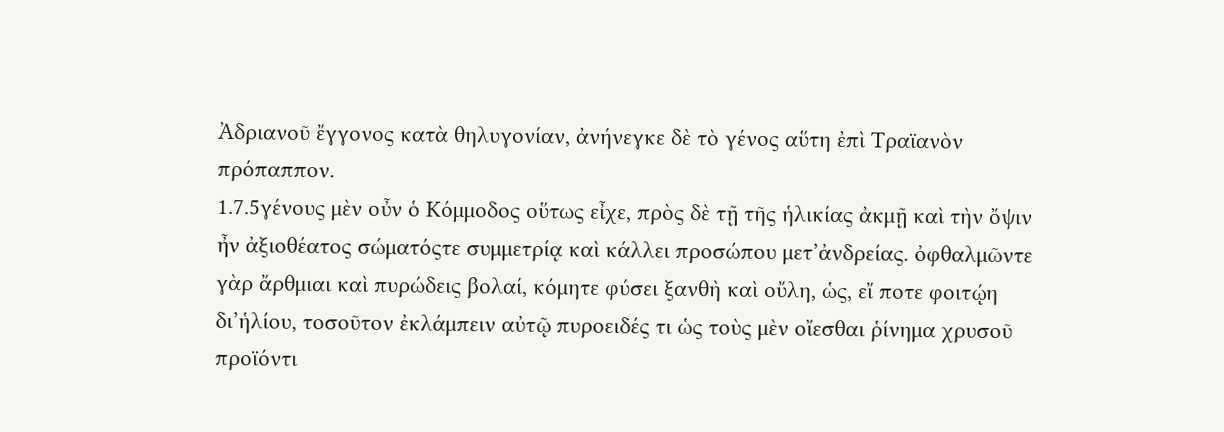Ἀδριανοῦ ἔγγονος κατὰ θηλυγονίαν, ἀνήνεγκε δὲ τὸ γένος αὕτη ἐπὶ Τραϊανὸν πρόπαππον.
1.7.5γένους μὲν οὖν ὁ Κόμμοδος οὕτως εἶχε, πρὸς δὲ τῇ τῆς ἡλικίας ἀκμῇ καὶ τὴν ὄψιν ἦν ἀξιοθέατος σώματόςτε συμμετρίᾳ καὶ κάλλει προσώπου μετ’ἀνδρείας. ὀφθαλμῶντε γὰρ ἄρθμιαι καὶ πυρώδεις βολαί, κόμητε φύσει ξανθὴ καὶ οὔλη, ὡς, εἴ ποτε φοιτῴη δι’ἡλίου, τοσοῦτον ἐκλάμπειν αὐτῷ πυροειδές τι ὡς τοὺς μὲν οἴεσθαι ῥίνημα χρυσοῦ προϊόντι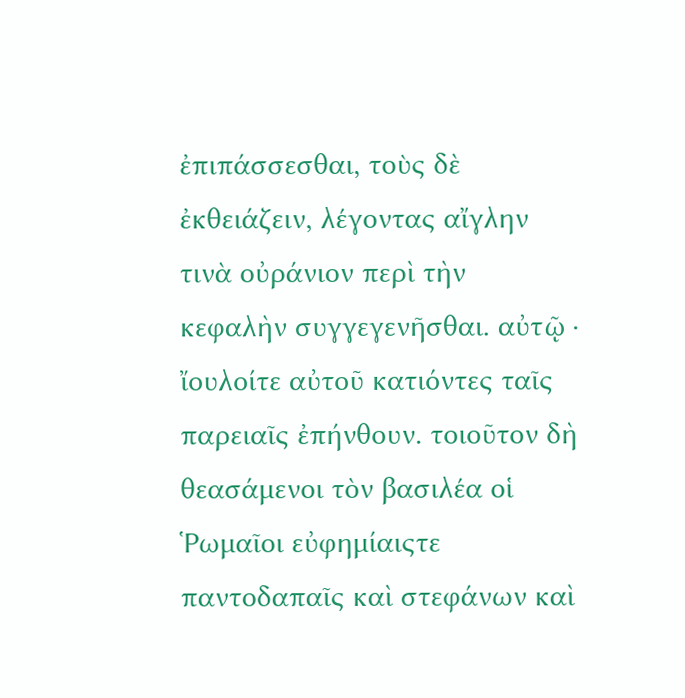ἐπιπάσσεσθαι, τοὺς δὲ ἐκθειάζειν, λέγοντας αἴγλην τινὰ οὐράνιον περὶ τὴν κεφαλὴν συγγεγενῆσθαι. αὐτῷ · ἴουλοίτε αὐτοῦ κατιόντες ταῖς παρειαῖς ἐπήνθουν. τοιοῦτον δὴ θεασάμενοι τὸν βασιλέα οἱ Ῥωμαῖοι εὐφημίαιςτε παντοδαπαῖς καὶ στεφάνων καὶ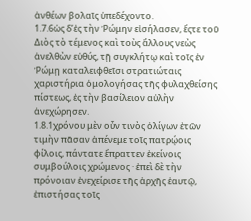ἀνθέων βολαῖς ὑπεδέχοντο.
1.7.6ὡς δ’ἐς τὴν Ῥώμην εἰσήλασεν, ἔςτε τοῦ Διὸς τὸ τέμενος καὶ τοὺς ἄλλους νεὼς ἀνελθὼν εὐθύς, τῇ συγκλήτῳ καὶ τοῖς ἐν Ῥώμῃ καταλειφθεῖσι στρατιώταις χαριστήρια ὁμολογήσας τῆς φυλαχθείσης πίστεως, ἐς τὴν βασίλειον αὐλὴν ἀνεχώρησεν.
1.8.1χρόνου μὲν οὖν τινὸς ὀλίγων ἐτῶν τιμὴν πᾶσαν ἀπένεμε τοῖς πατρῴοις φίλοις, πάντατε ἔπραττεν ἐκείνοις συμβούλοις χρώμενος · ἐπεὶ δὲ τὴν πρόνοιαν ἐνεχείρισε τῆς ἀρχῆς ἑαυτῷ, ἐπιστήσας τοῖς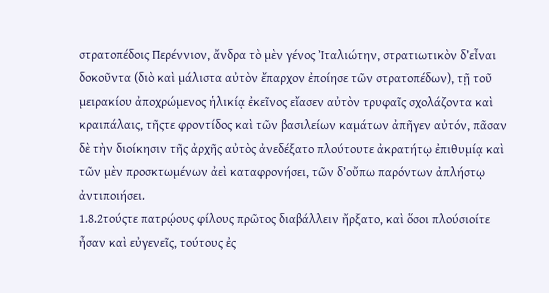στρατοπέδοις Περέννιον, ἄνδρα τὸ μὲν γένος Ἰταλιώτην, στρατιωτικὸν δ’εἶναι δοκοῦντα (διὸ καὶ μάλιστα αὐτὸν ἔπαρχον ἐποίησε τῶν στρατοπέδων), τῇ τοῦ μειρακίου ἀποχρώμενος ἡλικίᾳ ἐκεῖνος εἴασεν αὐτὸν τρυφαῖς σχολάζοντα καὶ κραιπάλαις, τῆςτε φροντίδος καὶ τῶν βασιλείων καμάτων ἀπῆγεν αὐτόν, πᾶσαν δὲ τὴν διοίκησιν τῆς ἀρχῆς αὐτὸς ἀνεδέξατο πλούτουτε ἀκρατήτῳ ἐπιθυμίᾳ καὶ τῶν μὲν προσκτωμένων ἀεὶ καταφρονήσει, τῶν δ’οὔπω παρόντων ἀπλήστῳ ἀντιποιήσει.
1.8.2τούςτε πατρῴους φίλους πρῶτος διαβάλλειν ἤρξατο, καὶ ὅσοι πλούσιοίτε ἦσαν καὶ εὐγενεῖς, τούτους ἐς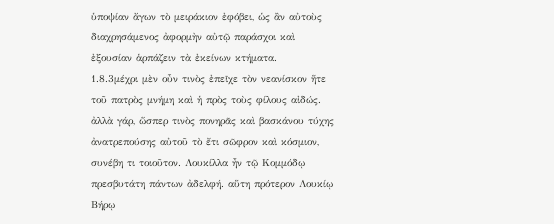ὑποψίαν ἄγων τὸ μειράκιον ἐφόβει, ὡς ἂν αὐτοὺς διαχρησάμενος ἀφορμὴν αὐτῷ παράσχοι καὶ ἐξουσίαν ἁρπάζειν τὰ ἐκείνων κτήματα.
1.8.3μέχρι μὲν οὖν τινὸς ἐπεῖχε τὸν νεανίσκον ἥτε τοῦ πατρὸς μνήμη καὶ ἡ πρὸς τοὺς φίλους αἰδώς. ἀλλὰ γάρ, ὥσπερ τινὸς πονηρᾶς καὶ βασκάνου τύχης ἀνατρεπούσης αὐτοῦ τὸ ἔτι σῶφρον καὶ κόσμιον, συνέβη τι τοιοῦτον. Λουκίλλα ἦν τῷ Κομμόδῳ πρεσβυτάτη πάντων ἀδελφή. αὕτη πρότερον Λουκίῳ Βήρῳ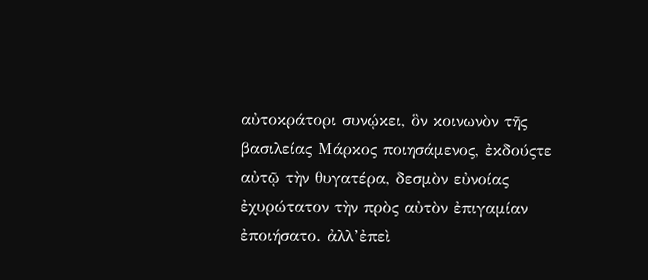αὐτοκράτορι συνῴκει, ὃν κοινωνὸν τῆς βασιλείας Μάρκος ποιησάμενος, ἐκδούςτε αὐτῷ τὴν θυγατέρα, δεσμὸν εὐνοίας ἐχυρώτατον τὴν πρὸς αὐτὸν ἐπιγαμίαν ἐποιήσατο. ἀλλ’ἐπεὶ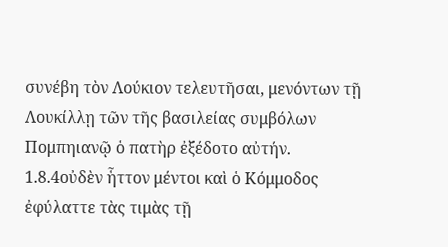συνέβη τὸν Λούκιον τελευτῆσαι, μενόντων τῇ Λουκίλλῃ τῶν τῆς βασιλείας συμβόλων Πομπηιανῷ ὁ πατὴρ ἐξέδοτο αὐτήν.
1.8.4οὐδὲν ἧττον μέντοι καὶ ὁ Κόμμοδος ἐφύλαττε τὰς τιμὰς τῇ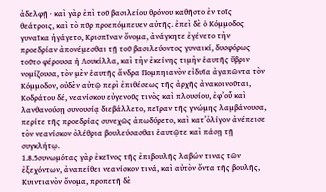ἀδελφῇ · καὶ γὰρ ἐπὶ τοῦ βασιλείου θρόνου καθῆστο ἐν τοῖς θεάτροις, καὶ τὸ πῦρ προεπόμπευεν αὐτῆς. ἐπεὶ δὲ ὁ Κόμμοδος γυναῖκα ἠγάγετο, Κρισπῖναν ὄνομα, ἀνάγκητε ἐγένετο τὴν προεδρίαν ἀπονέμεσθαι τῇ τοῦ βασιλεύοντος γυναικί, δυσφόρως τοῦτο φέρουσα ἡ Λουκίλλα, καὶ τὴν ἐκείνης τιμὴν ἑαυτῆς ὕβριν νομίζουσα, τὸν μὲν ἑαυτῆς ἄνδρα Πομπηιανὸν εἰδυῖα ἀγαπῶντα τὸν Κόμμοδον, οὐδὲν αὐτῷ περὶ ἐπιθέσεως τῆς ἀρχῆς ἀνακοινοῦται, Κοδράτου δέ, νεανίσκου εὐγενοῦς τινὸς καὶ πλουσίου, ἐφ’οὗ καὶ λανθανούσῃ συνουσίᾳ διεβάλλετο, πεῖραν τῆς γνώμης λαμβάνουσα, περίτε τῆς προεδρίας συνεχῶς ἀπωδύρετο, καὶ κατ’ὀλίγον ἀνέπεισε τὸν νεανίσκον ὀλέθρια βουλεύσασθαι ἑαυτῷτε καὶ πάσῃ τῇ συγκλήτῳ.
1.8.5συνωμότας γὰρ ἐκεῖνος τῆς ἐπιβουλῆς λαβών τινας τῶν ἐξεχόντων, ἀναπείθει νεανίσκον τινά, καὶ αὐτὸν ὄντα τῆς βουλῆς, Κυιντιανὸν ὄνομα, προπετῆ δὲ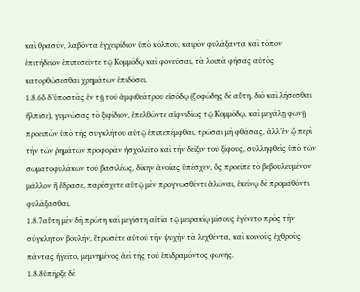καὶ θρασύν, λαβόντα ἐγχειρίδιον ὑπὸ κόλπου, καιρὸν φυλάξαντα καὶ τόπον ἐπιτήδειον ἐπιπεσεῖντε τῷ Κομμόδῳ καὶ φονεῦσαι, τὰ λοιπὰ φήσας αὐτὸς κατορθώσεσθαι χρημάτων ἐπιδόσει.
1.8.6ὃ δ’ὑποστὰς ἐν τῇ τοῦ ἀμφιθεάτρου εἰσόδῳ (ζοφώδης δὲ αὕτη, διὸ καὶ λήσεσθαι ἤλπισε), γυμνώσας τὸ ξιφίδιον, ἐπελθώντε αἰφνιδίως τῷ Κομμόδῳ, καὶ μεγάλῃ φωνῇ προειπὼν ὑπὸ τῆς συγκλήτου αὐτῷ ἐπιπεπέμφθαι, τρῶσαι μὴ φθάσας, ἀλλ’ἐν ᾧ περὶ τὴν τῶν ῥημάτων προφορὰν ἠσχολεῖτο καὶ τὴν δεῖξιν τοῦ ξίφους, συλληφθεὶς ὑπὸ τῶν σωματοφυλάκων τοῦ βασιλέως, δίκην ἀνοίας ὑπέσχεν, ὃς προεῖπε τὸ βεβουλευμένον μᾶλλον ἢ ἔδρασε, παρέσχετε αὑτῷ μὲν προγνωσθέντι ἁλῶναι, ἐκείνῳ δὲ προμαθόντι φυλάξασθαι.
1.8.7αὕτη μὲν δὴ πρώτη καὶ μεγίστη αἰτία τῷ μειρακίῳ μίσους ἐγένετο πρὸς τὴν σύγκλητον βουλήν, ἔτρωσέτε αὐτοῦ τὴν ψυχὴν τὰ λεχθέντα, καὶ κοινοὺς ἐχθροὺς πάντας ἡγεῖτο, μεμνημένος ἀεὶ τῆς τοῦ ἐπιδραμόντος φωνῆς.
1.8.8ὑπῆρξε δὲ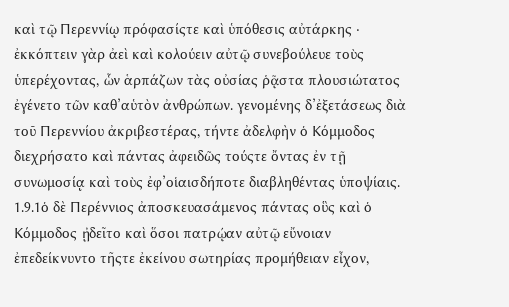καὶ τῷ Περεννίῳ πρόφασίςτε καὶ ὑπόθεσις αὐτάρκης · ἐκκόπτειν γὰρ ἀεὶ καὶ κολούειν αὐτῷ συνεβούλευε τοὺς ὑπερέχοντας, ὧν ἁρπάζων τὰς οὐσίας ῥᾷστα πλουσιώτατος ἐγένετο τῶν καθ’αὑτὸν ἀνθρώπων. γενομένης δ’ἐξετάσεως διὰ τοῦ Περεννίου ἀκριβεστέρας, τήντε ἀδελφὴν ὁ Κόμμοδος διεχρήσατο καὶ πάντας ἀφειδῶς τούςτε ὄντας ἐν τῇ συνωμοσίᾳ καὶ τοὺς ἐφ’οἱαισδήποτε διαβληθέντας ὑποψίαις.
1.9.1ὁ δὲ Περέννιος ἀποσκευασάμενος πάντας οὓς καὶ ὁ Κόμμοδος ᾐδεῖτο καὶ ὅσοι πατρῴαν αὐτῷ εὔνοιαν ἐπεδείκνυντο τῆςτε ἐκείνου σωτηρίας προμήθειαν εἶχον,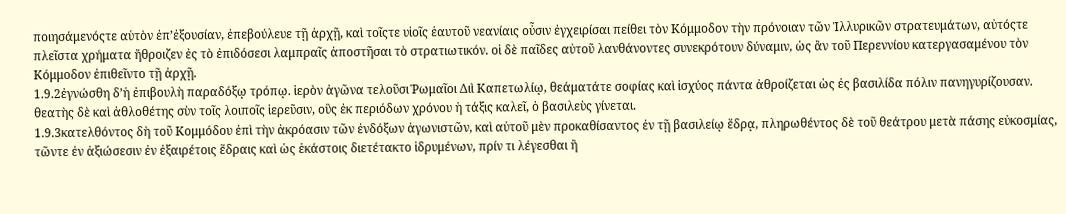ποιησάμενόςτε αὑτὸν ἐπ’ἐξουσίαν, ἐπεβούλευε τῇ ἀρχῇ, καὶ τοῖςτε υἱοῖς ἑαυτοῦ νεανίαις οὖσιν ἐγχειρίσαι πείθει τὸν Κόμμοδον τὴν πρόνοιαν τῶν Ἰλλυρικῶν στρατευμάτων, αὐτόςτε πλεῖστα χρήματα ἤθροιζεν ἐς τὸ ἐπιδόσεσι λαμπραῖς ἀποστῆσαι τὸ στρατιωτικόν. οἱ δὲ παῖδες αὐτοῦ λανθάνοντες συνεκρότουν δύναμιν, ὡς ἂν τοῦ Περεννίου κατεργασαμένου τὸν Κόμμοδον ἐπιθεῖντο τῇ ἀρχῇ.
1.9.2ἐγνώσθη δ’ἡ ἐπιβουλὴ παραδόξῳ τρόπῳ. ἱερὸν ἀγῶνα τελοῦσι Ῥωμαῖοι Διὶ Καπετωλίῳ, θεάματάτε σοφίας καὶ ἰσχύος πάντα ἀθροίζεται ὡς ἐς βασιλίδα πόλιν πανηγυρίζουσαν. θεατὴς δὲ καὶ ἀθλοθέτης σὺν τοῖς λοιποῖς ἱερεῦσιν, οὓς ἐκ περιόδων χρόνου ἡ τάξις καλεῖ, ὁ βασιλεὺς γίνεται.
1.9.3κατελθόντος δὴ τοῦ Κομμόδου ἐπὶ τὴν ἀκρόασιν τῶν ἐνδόξων ἀγωνιστῶν, καὶ αὐτοῦ μὲν προκαθίσαντος ἐν τῇ βασιλείῳ ἕδρᾳ, πληρωθέντος δὲ τοῦ θεάτρου μετὰ πάσης εὐκοσμίας, τῶντε ἐν ἀξιώσεσιν ἐν ἐξαιρέτοις ἕδραις καὶ ὡς ἑκάστοις διετέτακτο ἱδρυμένων, πρίν τι λέγεσθαι ἢ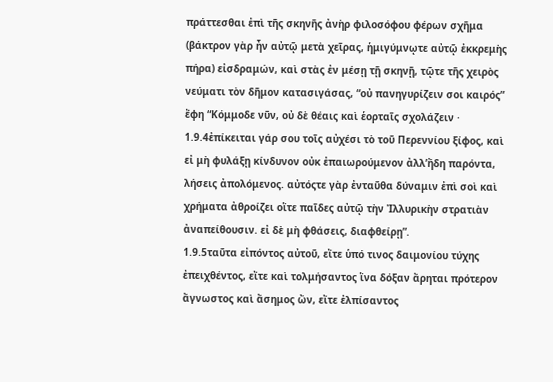πράττεσθαι ἐπὶ τῆς σκηνῆς ἀνὴρ φιλοσόφου φέρων σχῆμα (βάκτρον γὰρ ἦν αὐτῷ μετὰ χεῖρας, ἡμιγύμνῳτε αὐτῷ ἐκκρεμὴς πήρα) εἰσδραμών, καὶ στὰς ἐν μέσῃ τῇ σκηνῇ, τῷτε τῆς χειρὸς νεύματι τὸν δῆμον κατασιγάσας, “οὐ πανηγυρίζειν σοι καιρός” ἔφη “Κόμμοδε νῦν, οὐ δὲ θέαις καὶ ἑορταῖς σχολάζειν ·
1.9.4ἐπίκειται γάρ σου τοῖς αὐχέσι τὸ τοῦ Περεννίου ξίφος, καὶ εἰ μὴ φυλάξῃ κίνδυνον οὐκ ἐπαιωρούμενον ἀλλ’ἤδη παρόντα, λήσεις ἀπολόμενος. αὐτόςτε γὰρ ἐνταῦθα δύναμιν ἐπὶ σοὶ καὶ χρήματα ἀθροίζει οἵτε παῖδες αὐτῷ τὴν Ἰλλυρικὴν στρατιὰν ἀναπείθουσιν. εἰ δὲ μὴ φθάσεις, διαφθείρῃ”.
1.9.5ταῦτα εἰπόντος αὐτοῦ, εἴτε ὑπό τινος δαιμονίου τύχης ἐπειχθέντος, εἴτε καὶ τολμήσαντος ἵνα δόξαν ἄρηται πρότερον ἄγνωστος καὶ ἄσημος ὤν, εἴτε ἐλπίσαντος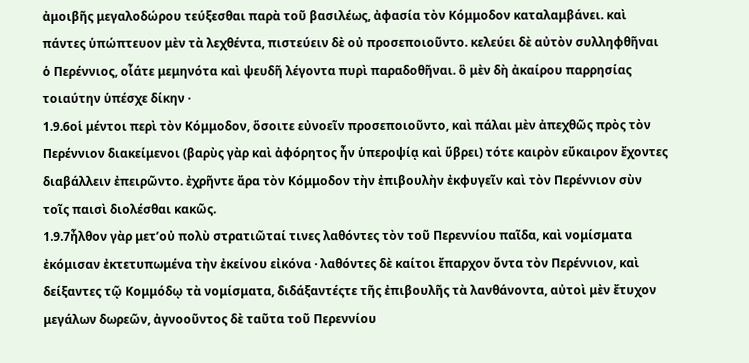ἀμοιβῆς μεγαλοδώρου τεύξεσθαι παρὰ τοῦ βασιλέως, ἀφασία τὸν Κόμμοδον καταλαμβάνει. καὶ πάντες ὑπώπτευον μὲν τὰ λεχθέντα, πιστεύειν δὲ οὐ προσεποιοῦντο. κελεύει δὲ αὐτὸν συλληφθῆναι ὁ Περέννιος, οἷάτε μεμηνότα καὶ ψευδῆ λέγοντα πυρὶ παραδοθῆναι. ὃ μὲν δὴ ἀκαίρου παρρησίας τοιαύτην ὑπέσχε δίκην ·
1.9.6οἱ μέντοι περὶ τὸν Κόμμοδον, ὅσοιτε εὐνοεῖν προσεποιοῦντο, καὶ πάλαι μὲν ἀπεχθῶς πρὸς τὸν Περέννιον διακείμενοι (βαρὺς γὰρ καὶ ἀφόρητος ἦν ὑπεροψίᾳ καὶ ὕβρει) τότε καιρὸν εὔκαιρον ἔχοντες διαβάλλειν ἐπειρῶντο. ἐχρῆντε ἄρα τὸν Κόμμοδον τὴν ἐπιβουλὴν ἐκφυγεῖν καὶ τὸν Περέννιον σὺν τοῖς παισὶ διολέσθαι κακῶς.
1.9.7ἦλθον γὰρ μετ’οὐ πολὺ στρατιῶταί τινες λαθόντες τὸν τοῦ Περεννίου παῖδα, καὶ νομίσματα ἐκόμισαν ἐκτετυπωμένα τὴν ἐκείνου εἰκόνα · λαθόντες δὲ καίτοι ἔπαρχον ὄντα τὸν Περέννιον, καὶ δείξαντες τῷ Κομμόδῳ τὰ νομίσματα, διδάξαντέςτε τῆς ἐπιβουλῆς τὰ λανθάνοντα, αὐτοὶ μὲν ἔτυχον μεγάλων δωρεῶν, ἀγνοοῦντος δὲ ταῦτα τοῦ Περεννίου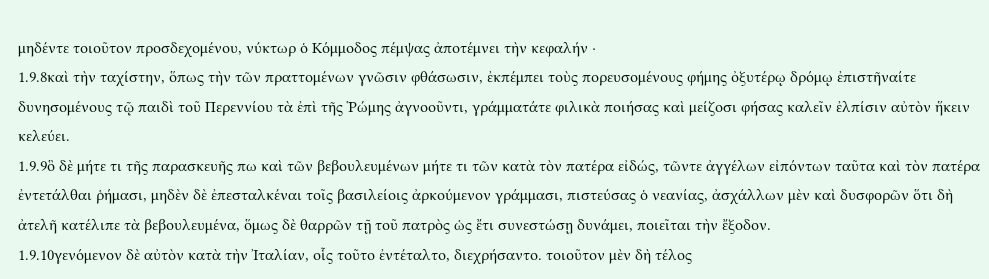μηδέντε τοιοῦτον προσδεχομένου, νύκτωρ ὁ Κόμμοδος πέμψας ἀποτέμνει τὴν κεφαλήν ·
1.9.8καὶ τὴν ταχίστην, ὅπως τὴν τῶν πραττομένων γνῶσιν φθάσωσιν, ἐκπέμπει τοὺς πορευσομένους φήμης ὀξυτέρῳ δρόμῳ ἐπιστῆναίτε δυνησομένους τῷ παιδὶ τοῦ Περεννίου τὰ ἐπὶ τῆς Ῥώμης ἀγνοοῦντι, γράμματάτε φιλικὰ ποιήσας καὶ μείζοσι φήσας καλεῖν ἐλπίσιν αὐτὸν ἥκειν κελεύει.
1.9.9ὃ δὲ μήτε τι τῆς παρασκευῆς πω καὶ τῶν βεβουλευμένων μήτε τι τῶν κατὰ τὸν πατέρα εἰδώς, τῶντε ἀγγέλων εἰπόντων ταῦτα καὶ τὸν πατέρα ἐντετάλθαι ῥήμασι, μηδὲν δὲ ἐπεσταλκέναι τοῖς βασιλείοις ἀρκούμενον γράμμασι, πιστεύσας ὁ νεανίας, ἀσχάλλων μὲν καὶ δυσφορῶν ὅτι δὴ ἀτελῆ κατέλιπε τὰ βεβουλευμένα, ὅμως δὲ θαρρῶν τῇ τοῦ πατρὸς ὡς ἔτι συνεστώσῃ δυνάμει, ποιεῖται τὴν ἔξοδον.
1.9.10γενόμενον δὲ αὐτὸν κατὰ τὴν Ἰταλίαν, οἷς τοῦτο ἐντέταλτο, διεχρήσαντο. τοιοῦτον μὲν δὴ τέλος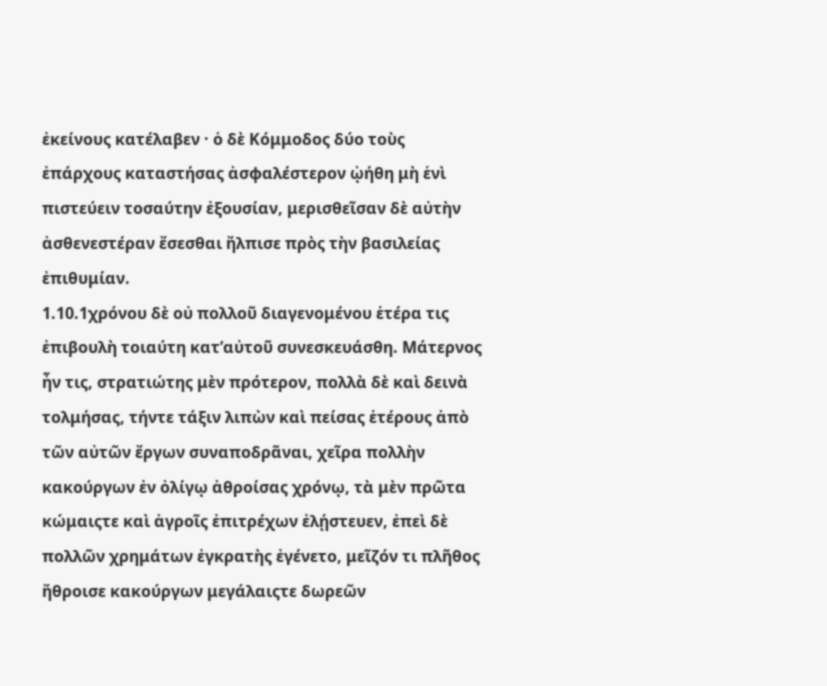ἐκείνους κατέλαβεν · ὁ δὲ Κόμμοδος δύο τοὺς ἐπάρχους καταστήσας ἀσφαλέστερον ᾠήθη μὴ ἑνὶ πιστεύειν τοσαύτην ἐξουσίαν, μερισθεῖσαν δὲ αὐτὴν ἀσθενεστέραν ἔσεσθαι ἤλπισε πρὸς τὴν βασιλείας ἐπιθυμίαν.
1.10.1χρόνου δὲ οὐ πολλοῦ διαγενομένου ἑτέρα τις ἐπιβουλὴ τοιαύτη κατ’αὐτοῦ συνεσκευάσθη. Μάτερνος ἦν τις, στρατιώτης μὲν πρότερον, πολλὰ δὲ καὶ δεινὰ τολμήσας, τήντε τάξιν λιπὼν καὶ πείσας ἑτέρους ἀπὸ τῶν αὐτῶν ἔργων συναποδρᾶναι, χεῖρα πολλὴν κακούργων ἐν ὀλίγῳ ἀθροίσας χρόνῳ, τὰ μὲν πρῶτα κώμαιςτε καὶ ἀγροῖς ἐπιτρέχων ἐλῄστευεν, ἐπεὶ δὲ πολλῶν χρημάτων ἐγκρατὴς ἐγένετο, μεῖζόν τι πλῆθος ἤθροισε κακούργων μεγάλαιςτε δωρεῶν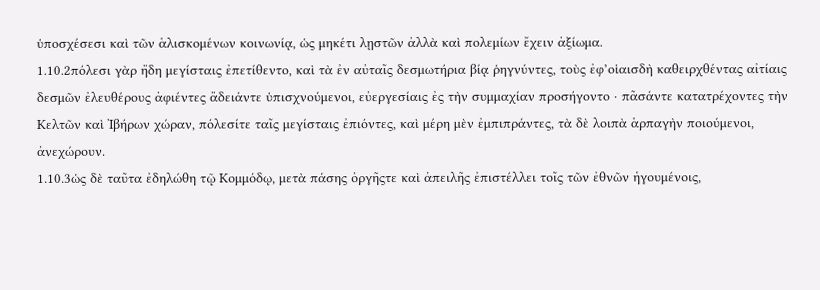ὑποσχέσεσι καὶ τῶν ἁλισκομένων κοινωνίᾳ, ὡς μηκέτι λῃστῶν ἀλλὰ καὶ πολεμίων ἔχειν ἀξίωμα.
1.10.2πόλεσι γὰρ ἤδη μεγίσταις ἐπετίθεντο, καὶ τὰ ἐν αὐταῖς δεσμωτήρια βίᾳ ῥηγνύντες, τοὺς ἐφ’οἱαισδὴ καθειρχθέντας αἰτίαις δεσμῶν ἐλευθέρους ἀφιέντες ἄδειάντε ὑπισχνούμενοι, εὐεργεσίαις ἐς τὴν συμμαχίαν προσήγοντο · πᾶσάντε κατατρέχοντες τὴν Κελτῶν καὶ Ἰβήρων χώραν, πόλεσίτε ταῖς μεγίσταις ἐπιόντες, καὶ μέρη μὲν ἐμπιπράντες, τὰ δὲ λοιπὰ ἁρπαγὴν ποιούμενοι, ἀνεχώρουν.
1.10.3ὡς δὲ ταῦτα ἐδηλώθη τῷ Κομμόδῳ, μετὰ πάσης ὀργῆςτε καὶ ἀπειλῆς ἐπιστέλλει τοῖς τῶν ἐθνῶν ἡγουμένοις,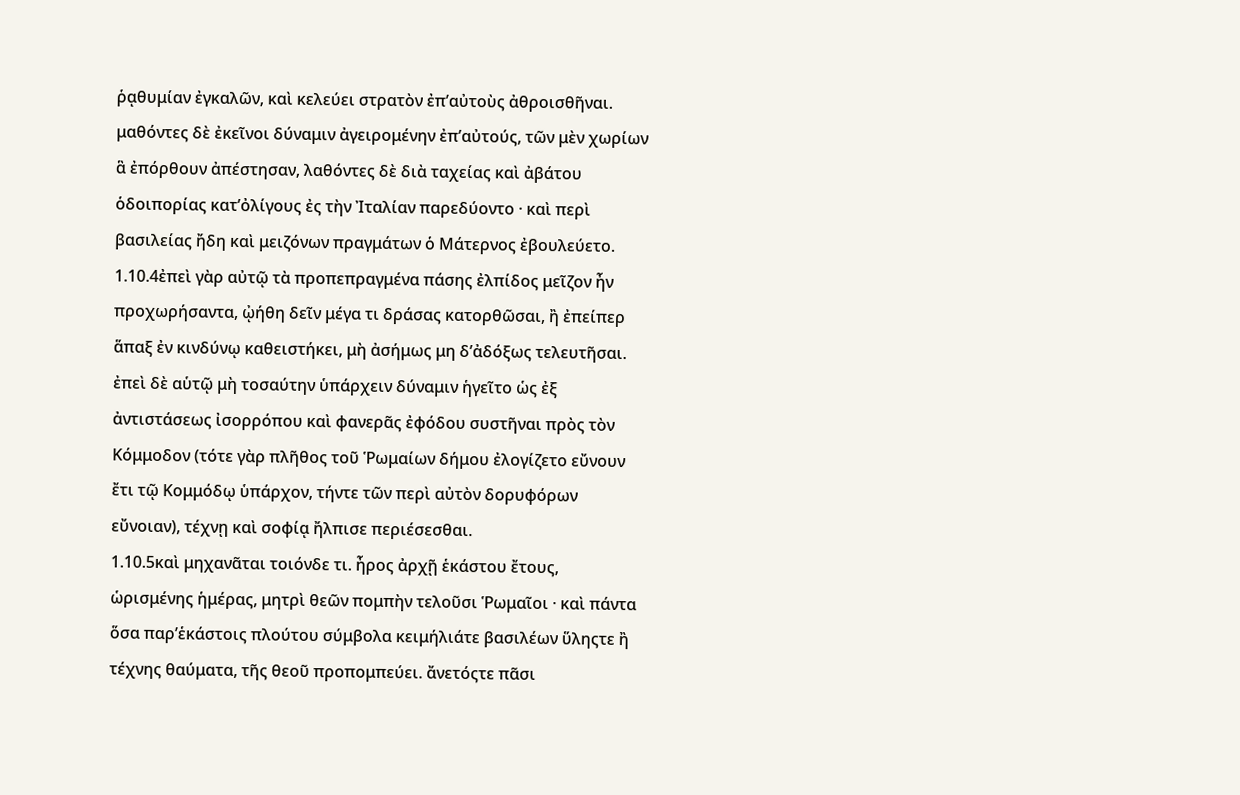ῥᾳθυμίαν ἐγκαλῶν, καὶ κελεύει στρατὸν ἐπ’αὐτοὺς ἀθροισθῆναι. μαθόντες δὲ ἐκεῖνοι δύναμιν ἀγειρομένην ἐπ’αὐτούς, τῶν μὲν χωρίων ἃ ἐπόρθουν ἀπέστησαν, λαθόντες δὲ διὰ ταχείας καὶ ἀβάτου ὁδοιπορίας κατ’ὀλίγους ἐς τὴν Ἰταλίαν παρεδύοντο · καὶ περὶ βασιλείας ἤδη καὶ μειζόνων πραγμάτων ὁ Μάτερνος ἐβουλεύετο.
1.10.4ἐπεὶ γὰρ αὐτῷ τὰ προπεπραγμένα πάσης ἐλπίδος μεῖζον ἦν προχωρήσαντα, ᾠήθη δεῖν μέγα τι δράσας κατορθῶσαι, ἢ ἐπείπερ ἅπαξ ἐν κινδύνῳ καθειστήκει, μὴ ἀσήμως μη δ’ἀδόξως τελευτῆσαι. ἐπεὶ δὲ αὑτῷ μὴ τοσαύτην ὑπάρχειν δύναμιν ἡγεῖτο ὡς ἐξ ἀντιστάσεως ἰσορρόπου καὶ φανερᾶς ἐφόδου συστῆναι πρὸς τὸν Κόμμοδον (τότε γὰρ πλῆθος τοῦ Ῥωμαίων δήμου ἐλογίζετο εὔνουν ἔτι τῷ Κομμόδῳ ὑπάρχον, τήντε τῶν περὶ αὐτὸν δορυφόρων εὔνοιαν), τέχνῃ καὶ σοφίᾳ ἤλπισε περιέσεσθαι.
1.10.5καὶ μηχανᾶται τοιόνδε τι. ἦρος ἀρχῇ ἑκάστου ἔτους, ὡρισμένης ἡμέρας, μητρὶ θεῶν πομπὴν τελοῦσι Ῥωμαῖοι · καὶ πάντα ὅσα παρ’ἑκάστοις πλούτου σύμβολα κειμήλιάτε βασιλέων ὕληςτε ἢ τέχνης θαύματα, τῆς θεοῦ προπομπεύει. ἄνετόςτε πᾶσι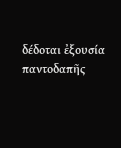δέδοται ἐξουσία παντοδαπῆς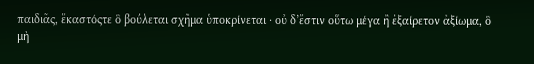παιδιᾶς, ἕκαστόςτε ὃ βούλεται σχῆμα ὑποκρίνεται · οὐ δ’ἔστιν οὕτω μέγα ἢ ἐξαίρετον ἀξίωμα, ὃ μὴ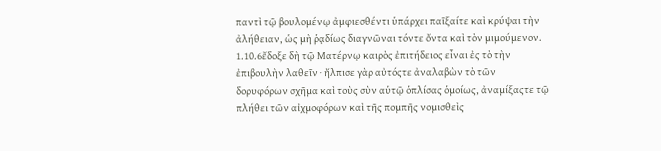παντὶ τῷ βουλομένῳ ἀμφιεσθέντι ὑπάρχει παῖξαίτε καὶ κρύψαι τὴν ἀλήθειαν, ὡς μὴ ῥᾳδίως διαγνῶναι τόντε ὄντα καὶ τὸν μιμούμενον.
1.10.6ἔδοξε δὴ τῷ Ματέρνῳ καιρὸς ἐπιτήδειος εἶναι ἐς τὸ τὴν ἐπιβουλὴν λαθεῖν · ἤλπισε γὰρ αὐτόςτε ἀναλαβὼν τὸ τῶν δορυφόρων σχῆμα καὶ τοὺς σὺν αὑτῷ ὁπλίσας ὁμοίως, ἀναμίξαςτε τῷ πλήθει τῶν αἰχμοφόρων καὶ τῆς πομπῆς νομισθεὶς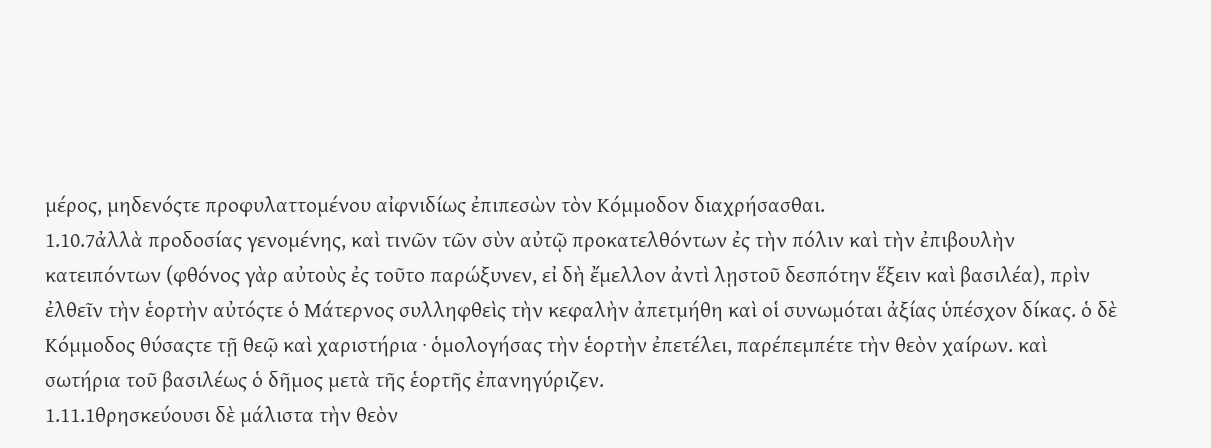μέρος, μηδενόςτε προφυλαττομένου αἰφνιδίως ἐπιπεσὼν τὸν Κόμμοδον διαχρήσασθαι.
1.10.7ἀλλὰ προδοσίας γενομένης, καὶ τινῶν τῶν σὺν αὐτῷ προκατελθόντων ἐς τὴν πόλιν καὶ τὴν ἐπιβουλὴν κατειπόντων (φθόνος γὰρ αὐτοὺς ἐς τοῦτο παρώξυνεν, εἰ δὴ ἔμελλον ἀντὶ λῃστοῦ δεσπότην ἕξειν καὶ βασιλέα), πρὶν ἐλθεῖν τὴν ἑορτὴν αὐτόςτε ὁ Μάτερνος συλληφθεὶς τὴν κεφαλὴν ἀπετμήθη καὶ οἱ συνωμόται ἀξίας ὑπέσχον δίκας. ὁ δὲ Κόμμοδος θύσαςτε τῇ θεῷ καὶ χαριστήρια · ὁμολογήσας τὴν ἑορτὴν ἐπετέλει, παρέπεμπέτε τὴν θεὸν χαίρων. καὶ σωτήρια τοῦ βασιλέως ὁ δῆμος μετὰ τῆς ἑορτῆς ἐπανηγύριζεν.
1.11.1θρησκεύουσι δὲ μάλιστα τὴν θεὸν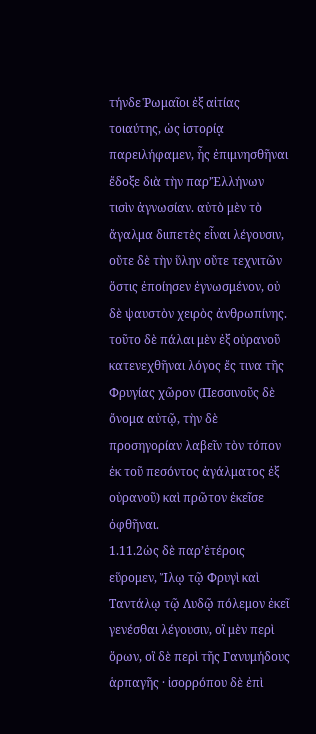τήνδε Ῥωμαῖοι ἐξ αἰτίας τοιαύτης, ὡς ἱστορίᾳ παρειλήφαμεν, ἧς ἐπιμνησθῆναι ἔδοξε διὰ τὴν παρ’Ἑλλήνων τισὶν ἀγνωσίαν. αὐτὸ μὲν τὸ ἄγαλμα διιπετὲς εἶναι λέγουσιν, οὔτε δὲ τὴν ὕλην οὔτε τεχνιτῶν ὅστις ἐποίησεν ἐγνωσμένον, οὐ δὲ ψαυστὸν χειρὸς ἀνθρωπίνης. τοῦτο δὲ πάλαι μὲν ἐξ οὐρανοῦ κατενεχθῆναι λόγος ἔς τινα τῆς Φρυγίας χῶρον (Πεσσινοῦς δὲ ὄνομα αὐτῷ, τὴν δὲ προσηγορίαν λαβεῖν τὸν τόπον ἐκ τοῦ πεσόντος ἀγάλματος ἐξ οὐρανοῦ) καὶ πρῶτον ἐκεῖσε ὀφθῆναι.
1.11.2ὡς δὲ παρ’ἑτέροις εὕρομεν, Ἴλῳ τῷ Φρυγὶ καὶ Ταντάλῳ τῷ Λυδῷ πόλεμον ἐκεῖ γενέσθαι λέγουσιν, οἳ μὲν περὶ ὅρων, οἳ δὲ περὶ τῆς Γανυμήδους ἁρπαγῆς · ἰσορρόπου δὲ ἐπὶ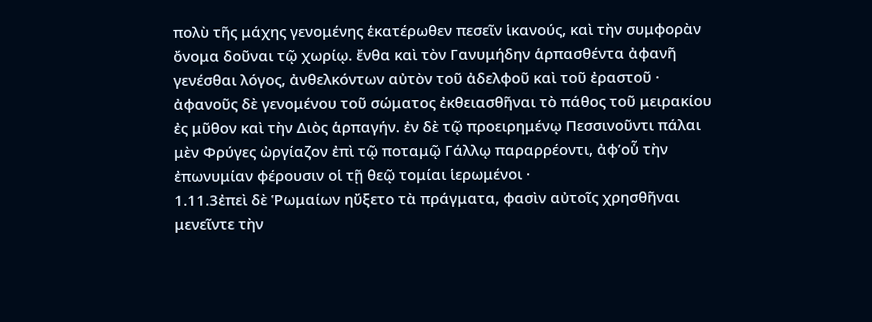πολὺ τῆς μάχης γενομένης ἑκατέρωθεν πεσεῖν ἱκανούς, καὶ τὴν συμφορὰν ὄνομα δοῦναι τῷ χωρίῳ. ἔνθα καὶ τὸν Γανυμήδην ἁρπασθέντα ἀφανῆ γενέσθαι λόγος, ἀνθελκόντων αὐτὸν τοῦ ἀδελφοῦ καὶ τοῦ ἐραστοῦ · ἀφανοῦς δὲ γενομένου τοῦ σώματος ἐκθειασθῆναι τὸ πάθος τοῦ μειρακίου ἐς μῦθον καὶ τὴν Διὸς ἁρπαγήν. ἐν δὲ τῷ προειρημένῳ Πεσσινοῦντι πάλαι μὲν Φρύγες ὠργίαζον ἐπὶ τῷ ποταμῷ Γάλλῳ παραρρέοντι, ἀφ’οὗ τὴν ἐπωνυμίαν φέρουσιν οἱ τῇ θεῷ τομίαι ἱερωμένοι ·
1.11.3ἐπεὶ δὲ Ῥωμαίων ηὔξετο τὰ πράγματα, φασὶν αὐτοῖς χρησθῆναι μενεῖντε τὴν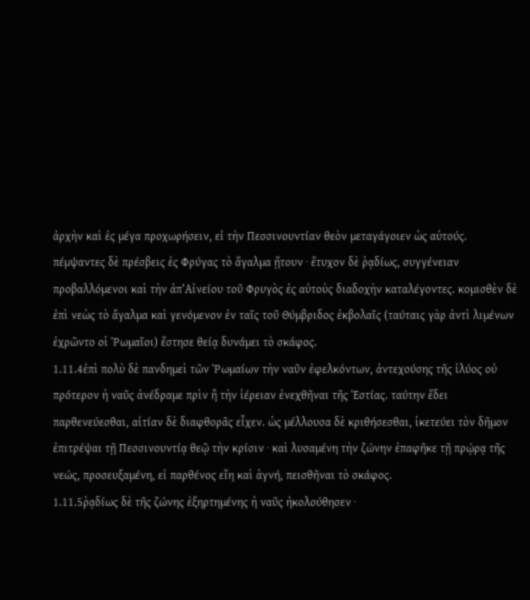ἀρχὴν καὶ ἐς μέγα προχωρήσειν, εἰ τὴν Πεσσινουντίαν θεὸν μεταγάγοιεν ὡς αὑτούς. πέμψαντες δὲ πρέσβεις ἐς Φρύγας τὸ ἄγαλμα ᾔτουν · ἔτυχον δὲ ῥᾳδίως, συγγένειαν προβαλλόμενοι καὶ τὴν ἀπ’Αἰνείου τοῦ Φρυγὸς ἐς αὐτοὺς διαδοχὴν καταλέγοντες. κομισθὲν δὲ ἐπὶ νεὼς τὸ ἄγαλμα καὶ γενόμενον ἐν ταῖς τοῦ Θύμβριδος ἐκβολαῖς (ταύταις γὰρ ἀντὶ λιμένων ἐχρῶντο οἱ Ῥωμαῖοι) ἔστησε θείᾳ δυνάμει τὸ σκάφος.
1.11.4ἐπὶ πολὺ δὲ πανδημεὶ τῶν Ῥωμαίων τὴν ναῦν ἐφελκόντων, ἀντεχούσης τῆς ἰλύος οὐ πρότερον ἡ ναῦς ἀνέδραμε πρὶν ἢ τὴν ἱέρειαν ἐνεχθῆναι τῆς Ἑστίας. ταύτην ἔδει παρθενεύεσθαι, αἰτίαν δὲ διαφθορᾶς εἶχεν. ὡς μέλλουσα δὲ κριθήσεσθαι, ἱκετεύει τὸν δῆμον ἐπιτρέψαι τῇ Πεσσινουντίᾳ θεῷ τὴν κρίσιν · καὶ λυσαμένη τὴν ζώνην ἐπαφῆκε τῇ πρῴρᾳ τῆς νεώς, προσευξαμένη, εἰ παρθένος εἴη καὶ ἁγνή, πεισθῆναι τὸ σκάφος.
1.11.5ῥᾳδίως δὲ τῆς ζώνης ἐξηρτημένης ἡ ναῦς ἠκολούθησεν ·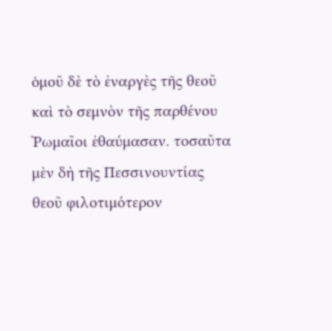ὁμοῦ δὲ τὸ ἐναργὲς τῆς θεοῦ καὶ τὸ σεμνὸν τῆς παρθένου Ῥωμαῖοι ἐθαύμασαν. τοσαῦτα μὲν δὴ τῆς Πεσσινουντίας θεοῦ φιλοτιμότερον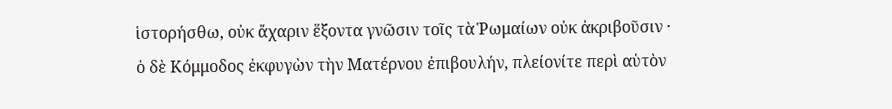ἱστορήσθω, οὐκ ἄχαριν ἕξοντα γνῶσιν τοῖς τὰ Ῥωμαίων οὐκ ἀκριβοῦσιν · ὁ δὲ Κόμμοδος ἐκφυγὼν τὴν Ματέρνου ἐπιβουλήν, πλείονίτε περὶ αὑτὸν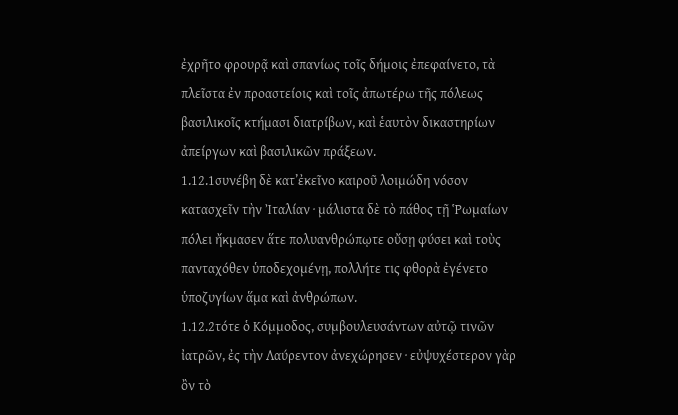ἐχρῆτο φρουρᾷ καὶ σπανίως τοῖς δήμοις ἐπεφαίνετο, τὰ πλεῖστα ἐν προαστείοις καὶ τοῖς ἀπωτέρω τῆς πόλεως βασιλικοῖς κτήμασι διατρίβων, καὶ ἑαυτὸν δικαστηρίων ἀπείργων καὶ βασιλικῶν πράξεων.
1.12.1συνέβη δὲ κατ’ἐκεῖνο καιροῦ λοιμώδη νόσον κατασχεῖν τὴν Ἰταλίαν · μάλιστα δὲ τὸ πάθος τῇ Ῥωμαίων πόλει ἤκμασεν ἅτε πολυανθρώπῳτε οὔσῃ φύσει καὶ τοὺς πανταχόθεν ὑποδεχομένῃ, πολλήτε τις φθορὰ ἐγένετο ὑποζυγίων ἅμα καὶ ἀνθρώπων.
1.12.2τότε ὁ Κόμμοδος, συμβουλευσάντων αὐτῷ τινῶν ἰατρῶν, ἐς τὴν Λαύρεντον ἀνεχώρησεν · εὐψυχέστερον γὰρ ὂν τὸ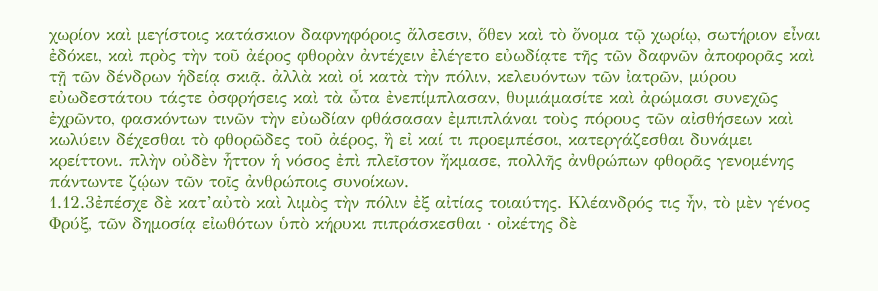χωρίον καὶ μεγίστοις κατάσκιον δαφνηφόροις ἄλσεσιν, ὅθεν καὶ τὸ ὄνομα τῷ χωρίῳ, σωτήριον εἶναι ἐδόκει, καὶ πρὸς τὴν τοῦ ἀέρος φθορὰν ἀντέχειν ἐλέγετο εὐωδίᾳτε τῆς τῶν δαφνῶν ἀποφορᾶς καὶ τῇ τῶν δένδρων ἡδείᾳ σκιᾷ. ἀλλὰ καὶ οἱ κατὰ τὴν πόλιν, κελευόντων τῶν ἰατρῶν, μύρου εὐωδεστάτου τάςτε ὀσφρήσεις καὶ τὰ ὦτα ἐνεπίμπλασαν, θυμιάμασίτε καὶ ἀρώμασι συνεχῶς ἐχρῶντο, φασκόντων τινῶν τὴν εὐωδίαν φθάσασαν ἐμπιπλάναι τοὺς πόρους τῶν αἰσθήσεων καὶ κωλύειν δέχεσθαι τὸ φθορῶδες τοῦ ἀέρος, ἢ εἰ καί τι προεμπέσοι, κατεργάζεσθαι δυνάμει κρείττονι. πλὴν οὐδὲν ἧττον ἡ νόσος ἐπὶ πλεῖστον ἤκμασε, πολλῆς ἀνθρώπων φθορᾶς γενομένης πάντωντε ζῴων τῶν τοῖς ἀνθρώποις συνοίκων.
1.12.3ἐπέσχε δὲ κατ’αὐτὸ καὶ λιμὸς τὴν πόλιν ἐξ αἰτίας τοιαύτης. Κλέανδρός τις ἦν, τὸ μὲν γένος Φρύξ, τῶν δημοσίᾳ εἰωθότων ὑπὸ κήρυκι πιπράσκεσθαι · οἰκέτης δὲ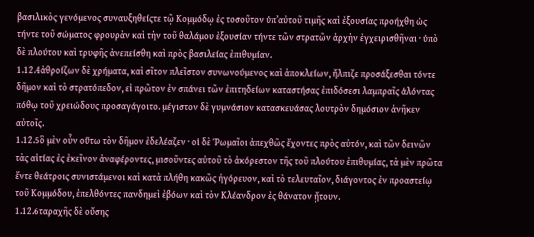βασιλικὸς γενόμενος συναυξηθείςτε τῷ Κομμόδῳ ἐς τοσοῦτον ὑπ’αὐτοῦ τιμῆς καὶ ἐξουσίας προήχθη ὡς τήντε τοῦ σώματος φρουρὰν καὶ τὴν τοῦ θαλάμου ἐξουσίαν τήντε τῶν στρατῶν ἀρχὴν ἐγχειρισθῆναι · ὑπὸ δὲ πλούτου καὶ τρυφῆς ἀνεπείσθη καὶ πρὸς βασιλείας ἐπιθυμίαν.
1.12.4ἀθροίζων δὲ χρήματα, καὶ σῖτον πλεῖστον συνωνούμενος καὶ ἀποκλείων, ἤλπιζε προσάξεσθαι τόντε δῆμον καὶ τὸ στρατόπεδον, εἰ πρῶτον ἐν σπάνει τῶν ἐπιτηδείων καταστήσας ἐπιδόσεσι λαμπραῖς ἁλόντας πόθῳ τοῦ χρειώδους προσαγάγοιτο. μέγιστον δὲ γυμνάσιον κατασκευάσας λουτρὸν δημόσιον ἀνῆκεν αὐτοῖς.
1.12.5ὃ μὲν οὖν οὕτω τὸν δῆμον ἐδελέαζεν · οἱ δὲ Ῥωμαῖοι ἀπεχθῶς ἔχοντες πρὸς αὐτόν, καὶ τῶν δεινῶν τὰς αἰτίας ἐς ἐκεῖνον ἀναφέροντες, μισοῦντες αὐτοῦ τὸ ἀκόρεστον τῆς τοῦ πλούτου ἐπιθυμίας, τὰ μὲν πρῶτα ἔντε θεάτροις συνιστάμενοι καὶ κατὰ πλήθη κακῶς ἠγόρευον, καὶ τὸ τελευταῖον, διάγοντος ἐν προαστείῳ τοῦ Κομμόδου, ἐπελθόντες πανδημεὶ ἐβόων καὶ τὸν Κλέανδρον ἐς θάνατον ᾔτουν.
1.12.6ταραχῆς δὲ οὔσης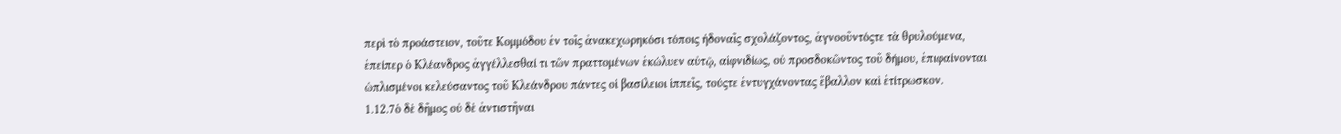περὶ τὸ προάστειον, τοῦτε Κομμόδου ἐν τοῖς ἀνακεχωρηκόσι τόποις ἡδοναῖς σχολάζοντος, ἀγνοοῦντόςτε τὰ θρυλούμενα, ἐπείπερ ὁ Κλέανδρος ἀγγέλλεσθαί τι τῶν πραττομένων ἐκώλυεν αὐτῷ, αἰφνιδίως, οὐ προσδοκῶντος τοῦ δήμου, ἐπιφαίνονται ὡπλισμένοι κελεύσαντος τοῦ Κλεάνδρου πάντες οἱ βασίλειοι ἱππεῖς, τούςτε ἐντυγχάνοντας ἔβαλλον καὶ ἐτίτρωσκον.
1.12.7ὁ δὲ δῆμος οὐ δὲ ἀντιστῆναι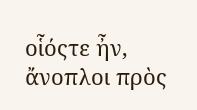οἷόςτε ἦν, ἄνοπλοι πρὸς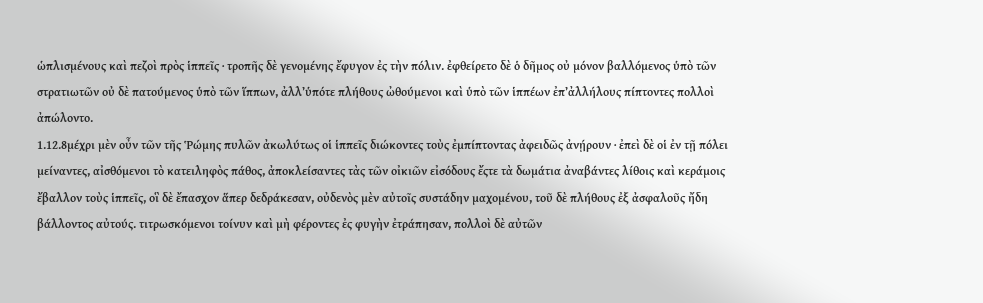ὡπλισμένους καὶ πεζοὶ πρὸς ἱππεῖς · τροπῆς δὲ γενομένης ἔφυγον ἐς τὴν πόλιν. ἐφθείρετο δὲ ὁ δῆμος οὐ μόνον βαλλόμενος ὑπὸ τῶν στρατιωτῶν οὐ δὲ πατούμενος ὑπὸ τῶν ἵππων, ἀλλ’ὑπότε πλήθους ὠθούμενοι καὶ ὑπὸ τῶν ἱππέων ἐπ’ἀλλήλους πίπτοντες πολλοὶ ἀπώλοντο.
1.12.8μέχρι μὲν οὖν τῶν τῆς Ῥώμης πυλῶν ἀκωλύτως οἱ ἱππεῖς διώκοντες τοὺς ἐμπίπτοντας ἀφειδῶς ἀνῄρουν · ἐπεὶ δὲ οἱ ἐν τῇ πόλει μείναντες, αἰσθόμενοι τὸ κατειληφὸς πάθος, ἀποκλείσαντες τὰς τῶν οἰκιῶν εἰσόδους ἔςτε τὰ δωμάτια ἀναβάντες λίθοις καὶ κεράμοις ἔβαλλον τοὺς ἱππεῖς, οἳ δὲ ἔπασχον ἅπερ δεδράκεσαν, οὐδενὸς μὲν αὐτοῖς συστάδην μαχομένου, τοῦ δὲ πλήθους ἐξ ἀσφαλοῦς ἤδη βάλλοντος αὐτούς. τιτρωσκόμενοι τοίνυν καὶ μὴ φέροντες ἐς φυγὴν ἐτράπησαν, πολλοὶ δὲ αὐτῶν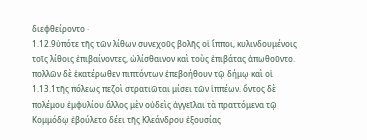διεφθείροντο ·
1.12.9ὑπότε τῆς τῶν λίθων συνεχοῦς βολῆς οἱ ἵπποι, κυλινδουμένοις τοῖς λίθοις ἐπιβαίνοντες, ὠλίσθαινον καὶ τοὺς ἐπιβάτας ἀπωθοῦντο. πολλῶν δὲ ἑκατέρωθεν πιπτόντων ἐπεβοήθουν τῷ δήμῳ καὶ οἱ
1.13.1τῆς πόλεως πεζοὶ στρατιῶται μίσει τῶν ἱππέων. ὄντος δὲ πολέμου ἐμφυλίου ἄλλος μὲν οὐδεὶς ἀγγεῖλαι τὰ πραττόμενα τῷ Κομμόδῳ ἐβούλετο δέει τῆς Κλεάνδρου ἐξουσίας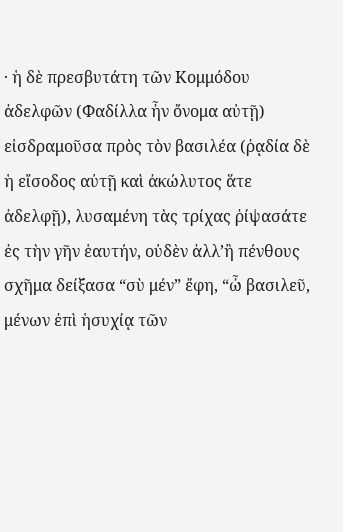· ἡ δὲ πρεσβυτάτη τῶν Κομμόδου ἀδελφῶν (Φαδίλλα ἦν ὄνομα αὐτῇ) εἰσδραμοῦσα πρὸς τὸν βασιλέα (ῥᾳδία δὲ ἡ εἴσοδος αὐτῇ καὶ ἀκώλυτος ἅτε ἀδελφῇ), λυσαμένη τὰς τρίχας ῥίψασάτε ἐς τὴν γῆν ἑαυτήν, οὐδὲν ἀλλ’ἢ πένθους σχῆμα δείξασα “σὺ μέν” ἔφη, “ὦ βασιλεῦ, μένων ἐπὶ ἡσυχίᾳ τῶν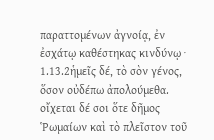παραττομένων ἀγνοίᾳ, ἐν ἐσχάτῳ καθέστηκας κινδύνῳ ·
1.13.2ἡμεῖς δέ, τὸ σὸν γένος, ὅσον οὐδέπω ἀπολούμεθα. οἴχεται δέ σοι ὅτε δῆμος Ῥωμαίων καὶ τὸ πλεῖστον τοῦ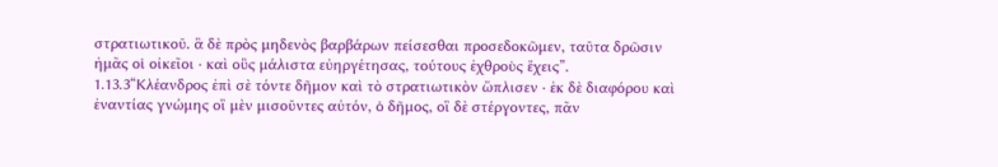στρατιωτικοῦ. ἃ δὲ πρὸς μηδενὸς βαρβάρων πείσεσθαι προσεδοκῶμεν, ταῦτα δρῶσιν ἡμᾶς οἱ οἰκεῖοι · καὶ οὓς μάλιστα εὐηργέτησας, τούτους ἐχθροὺς ἔχεις”.
1.13.3“Κλέανδρος ἐπὶ σὲ τόντε δῆμον καὶ τὸ στρατιωτικὸν ὥπλισεν · ἐκ δὲ διαφόρου καὶ ἐναντίας γνώμης οἳ μὲν μισοῦντες αὐτόν, ὁ δῆμος, οἳ δὲ στέργοντες, πᾶν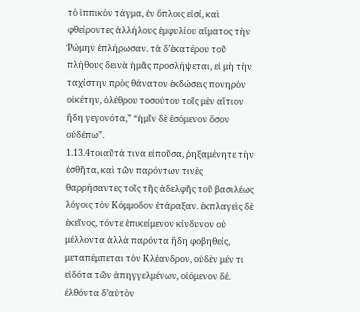τὸ ἱππικὸν τάγμα, ἐν ὅπλοις εἰσί, καὶ φθείροντες ἀλλήλους ἐμφυλίου αἵματος τὴν Ῥώμην ἐπλήρωσαν. τὰ δ’ἑκατέρου τοῦ πλήθους δεινὰ ἡμᾶς προσλήψεται, εἰ μὴ τὴν ταχίστην πρὸς θάνατον ἐκδώσεις πονηρὸν οἰκέτην, ὀλέθρου τοσούτου τοῖς μὲν αἴτιον ἤδη γεγονότα,” “ἡμῖν δὲ ἐσόμενον ὅσον οὐδέπω”.
1.13.4τοιαῦτά τινα εἰποῦσα, ῥηξαμένητε τὴν ἐσθῆτα, καὶ τῶν παρόντων τινὲς θαρρήσαντες τοῖς τῆς ἀδελφῆς τοῦ βασιλέως λόγοις τὸν Κόμμοδον ἐτάραξαν. ἐκπλαγεὶς δὲ ἐκεῖνος, τόντε ἐπικείμενον κίνδυνον οὐ μέλλοντα ἀλλὰ παρόντα ἤδη φοβηθείς, μεταπέμπεται τὸν Κλέανδρον, οὐδὲν μέν τι εἰδότα τῶν ἀπηγγελμένων, οἰόμενον δέ. ἐλθόντα δ’αὐτὸν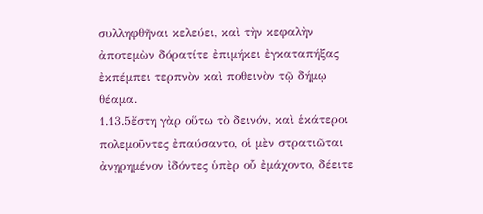συλληφθῆναι κελεύει, καὶ τὴν κεφαλὴν ἀποτεμὼν δόρατίτε ἐπιμήκει ἐγκαταπήξας ἐκπέμπει τερπνὸν καὶ ποθεινὸν τῷ δήμῳ θέαμα.
1.13.5ἔστη γὰρ οὕτω τὸ δεινόν, καὶ ἑκάτεροι πολεμοῦντες ἐπαύσαντο, οἱ μὲν στρατιῶται ἀνῃρημένον ἰδόντες ὑπὲρ οὗ ἐμάχοντο, δέειτε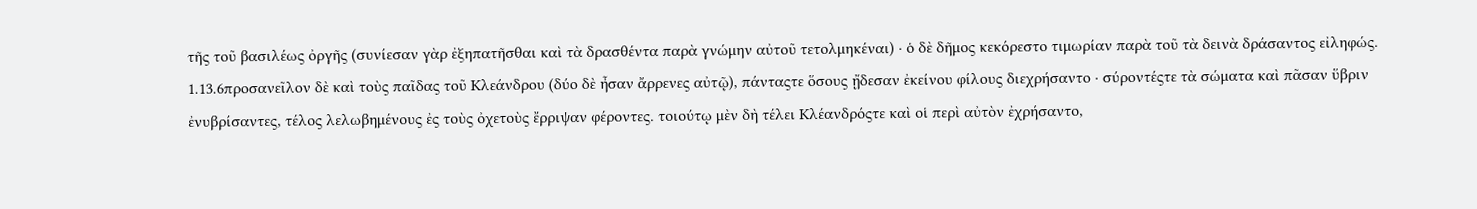τῆς τοῦ βασιλέως ὀργῆς (συνίεσαν γὰρ ἐξηπατῆσθαι καὶ τὰ δρασθέντα παρὰ γνώμην αὐτοῦ τετολμηκέναι) · ὁ δὲ δῆμος κεκόρεστο τιμωρίαν παρὰ τοῦ τὰ δεινὰ δράσαντος εἰληφώς.
1.13.6προσανεῖλον δὲ καὶ τοὺς παῖδας τοῦ Κλεάνδρου (δύο δὲ ἦσαν ἄρρενες αὐτῷ), πάνταςτε ὅσους ᾔδεσαν ἐκείνου φίλους διεχρήσαντο · σύροντέςτε τὰ σώματα καὶ πᾶσαν ὕβριν ἐνυβρίσαντες, τέλος λελωβημένους ἐς τοὺς ὀχετοὺς ἔρριψαν φέροντες. τοιούτῳ μὲν δὴ τέλει Κλέανδρόςτε καὶ οἱ περὶ αὐτὸν ἐχρήσαντο,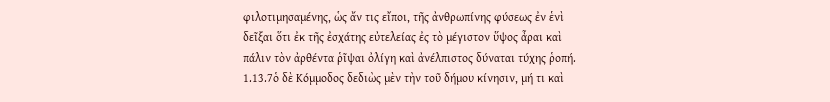φιλοτιμησαμένης, ὡς ἄν τις εἴποι, τῆς ἀνθρωπίνης φύσεως ἐν ἑνὶ δεῖξαι ὅτι ἐκ τῆς ἐσχάτης εὐτελείας ἐς τὸ μέγιστον ὕψος ἆραι καὶ πάλιν τὸν ἀρθέντα ῥῖψαι ὀλίγη καὶ ἀνέλπιστος δύναται τύχης ῥοπή.
1.13.7ὁ δὲ Κόμμοδος δεδιὼς μὲν τὴν τοῦ δήμου κίνησιν, μή τι καὶ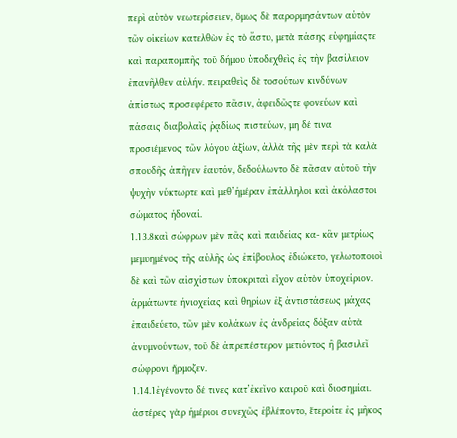περὶ αὐτὸν νεωτερίσειεν, ὅμως δὲ παρορμησάντων αὐτὸν τῶν οἰκείων κατελθὼν ἐς τὸ ἄστυ, μετὰ πάσης εὐφημίαςτε καὶ παραπομπῆς τοῦ δήμου ὑποδεχθεὶς ἐς τὴν βασίλειον ἐπανῆλθεν αὐλήν. πειραθεὶς δὲ τοσούτων κινδύνων ἀπίστως προσεφέρετο πᾶσιν, ἀφειδῶςτε φονεύων καὶ πάσαις διαβολαῖς ῥᾳδίως πιστεύων, μη δέ τινα προσιέμενος τῶν λόγου ἀξίων, ἀλλὰ τῆς μὲν περὶ τὰ καλὰ σπουδῆς ἀπῆγεν ἑαυτόν, δεδούλωντο δὲ πᾶσαν αὐτοῦ τὴν ψυχὴν νύκτωρτε καὶ μεθ’ἡμέραν ἐπάλληλοι καὶ ἀκόλαστοι σώματος ἡδοναί.
1.13.8καὶ σώφρων μὲν πᾶς καὶ παιδείας κα- κἂν μετρίως μεμυημένος τῆς αὐλῆς ὡς ἐπίβουλος ἐδιώκετο, γελωτοποιοὶ δὲ καὶ τῶν αἰσχίστων ὑποκριταὶ εἶχον αὐτὸν ὑποχείριον. ἁρμάτωντε ἡνιοχείας καὶ θηρίων ἐξ ἀντιστάσεως μάχας ἐπαιδεύετο, τῶν μὲν κολάκων ἐς ἀνδρείας δόξαν αὐτὰ ἀνυμνούντων, τοῦ δὲ ἀπρεπέστερον μετιόντος ἢ βασιλεῖ σώφρονι ἥρμοζεν.
1.14.1ἐγένοντο δέ τινες κατ’ἐκεῖνο καιροῦ καὶ διοσημίαι. ἀστέρες γὰρ ἡμέριοι συνεχῶς ἐβλέποντο, ἕτεροίτε ἐς μῆκος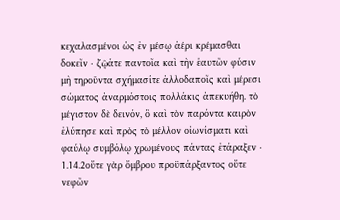κεχαλασμένοι ὡς ἐν μέσῳ ἀέρι κρέμασθαι δοκεῖν · ζῷάτε παντοῖα καὶ τὴν ἑαυτῶν φύσιν μὴ τηροῦντα σχήμασίτε ἀλλοδαποῖς καὶ μέρεσι σώματος ἀναρμόστοις πολλάκις ἀπεκυήθη. τὸ μέγιστον δὲ δεινόν, ὃ καὶ τὸν παρόντα καιρὸν ἐλύπησε καὶ πρὸς τὸ μέλλον οἰωνίσματι καὶ φαύλῳ συμβόλῳ χρωμένους πάντας ἐτάραξεν ·
1.14.2οὔτε γὰρ ὄμβρου προϋπάρξαντος οὔτε νεφῶν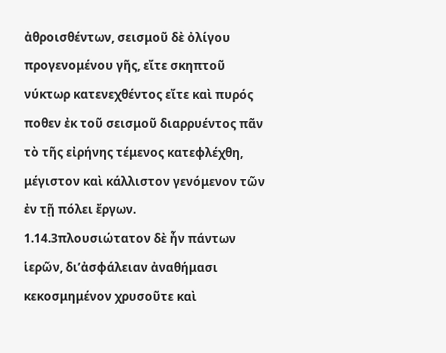ἀθροισθέντων, σεισμοῦ δὲ ὀλίγου προγενομένου γῆς, εἴτε σκηπτοῦ νύκτωρ κατενεχθέντος εἴτε καὶ πυρός ποθεν ἐκ τοῦ σεισμοῦ διαρρυέντος πᾶν τὸ τῆς εἰρήνης τέμενος κατεφλέχθη, μέγιστον καὶ κάλλιστον γενόμενον τῶν ἐν τῇ πόλει ἔργων.
1.14.3πλουσιώτατον δὲ ἦν πάντων ἱερῶν, δι’ἀσφάλειαν ἀναθήμασι κεκοσμημένον χρυσοῦτε καὶ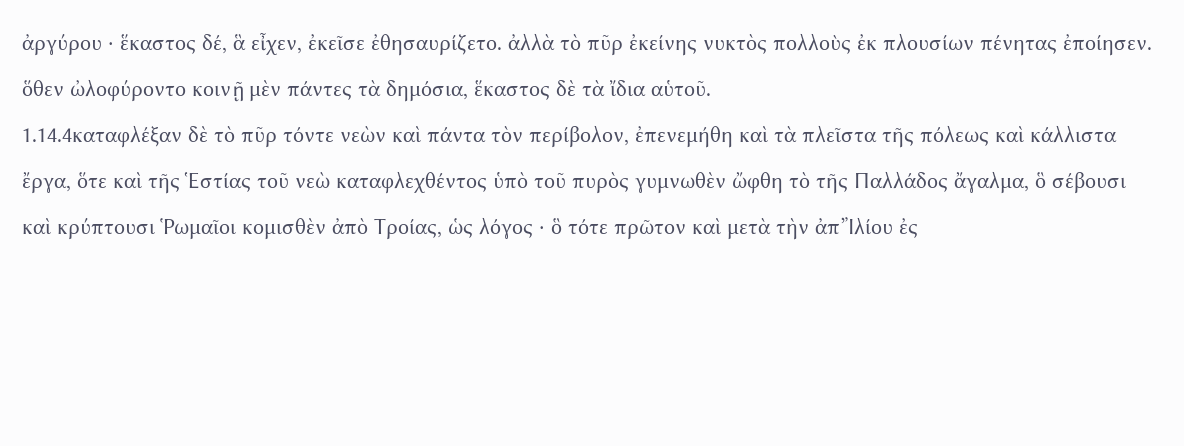ἀργύρου · ἕκαστος δέ, ἃ εἶχεν, ἐκεῖσε ἐθησαυρίζετο. ἀλλὰ τὸ πῦρ ἐκείνης νυκτὸς πολλοὺς ἐκ πλουσίων πένητας ἐποίησεν. ὅθεν ὠλοφύροντο κοινῇ μὲν πάντες τὰ δημόσια, ἕκαστος δὲ τὰ ἴδια αὑτοῦ.
1.14.4καταφλέξαν δὲ τὸ πῦρ τόντε νεὼν καὶ πάντα τὸν περίβολον, ἐπενεμήθη καὶ τὰ πλεῖστα τῆς πόλεως καὶ κάλλιστα ἔργα, ὅτε καὶ τῆς Ἑστίας τοῦ νεὼ καταφλεχθέντος ὑπὸ τοῦ πυρὸς γυμνωθὲν ὤφθη τὸ τῆς Παλλάδος ἄγαλμα, ὃ σέβουσι καὶ κρύπτουσι Ῥωμαῖοι κομισθὲν ἀπὸ Τροίας, ὡς λόγος · ὃ τότε πρῶτον καὶ μετὰ τὴν ἀπ’Ἰλίου ἐς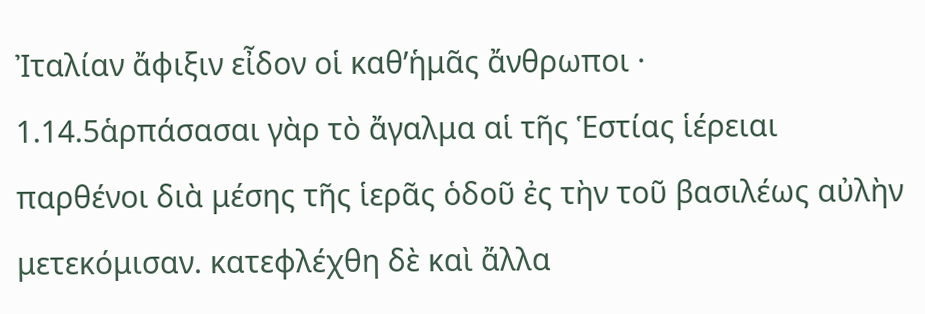Ἰταλίαν ἄφιξιν εἶδον οἱ καθ’ἡμᾶς ἄνθρωποι ·
1.14.5ἁρπάσασαι γὰρ τὸ ἄγαλμα αἱ τῆς Ἑστίας ἱέρειαι παρθένοι διὰ μέσης τῆς ἱερᾶς ὁδοῦ ἐς τὴν τοῦ βασιλέως αὐλὴν μετεκόμισαν. κατεφλέχθη δὲ καὶ ἄλλα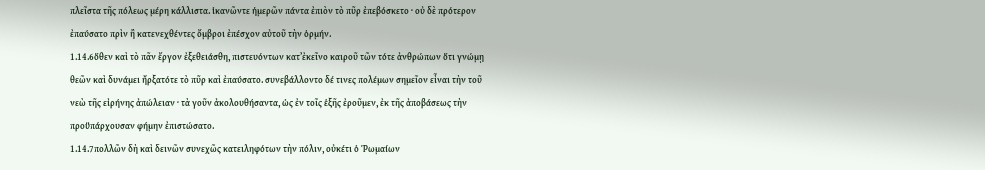πλεῖστα τῆς πόλεως μέρη κάλλιστα. ἱκανῶντε ἡμερῶν πάντα ἐπιὸν τὸ πῦρ ἐπεβόσκετο · οὐ δὲ πρότερον ἐπαύσατο πρὶν ἢ κατενεχθέντες ὄμβροι ἐπέσχον αὐτοῦ τὴν ὁρμήν.
1.14.6ὅθεν καὶ τὸ πᾶν ἔργον ἐξεθειάσθη, πιστευόντων κατ’ἐκεῖνο καιροῦ τῶν τότε ἀνθρώπων ὅτι γνώμῃ θεῶν καὶ δυνάμει ἤρξατότε τὸ πῦρ καὶ ἐπαύσατο. συνεβάλλοντο δέ τινες πολέμων σημεῖον εἶναι τὴν τοῦ νεὼ τῆς εἰρήνης ἀπώλειαν · τὰ γοῦν ἀκολουθήσαντα, ὡς ἐν τοῖς ἑξῆς ἐροῦμεν, ἐκ τῆς ἀποβάσεως τὴν προϋπάρχουσαν φήμην ἐπιστώσατο.
1.14.7πολλῶν δὴ καὶ δεινῶν συνεχῶς κατειληφότων τὴν πόλιν, οὐκέτι ὁ Ῥωμαίων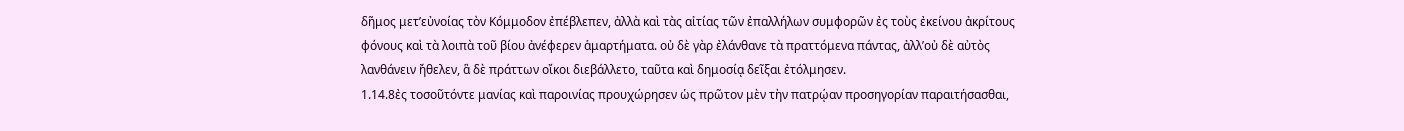δῆμος μετ’εὐνοίας τὸν Κόμμοδον ἐπέβλεπεν, ἀλλὰ καὶ τὰς αἰτίας τῶν ἐπαλλήλων συμφορῶν ἐς τοὺς ἐκείνου ἀκρίτους φόνους καὶ τὰ λοιπὰ τοῦ βίου ἀνέφερεν ἁμαρτήματα. οὐ δὲ γὰρ ἐλάνθανε τὰ πραττόμενα πάντας, ἀλλ’οὐ δὲ αὐτὸς λανθάνειν ἤθελεν, ἃ δὲ πράττων οἴκοι διεβάλλετο, ταῦτα καὶ δημοσίᾳ δεῖξαι ἐτόλμησεν.
1.14.8ἐς τοσοῦτόντε μανίας καὶ παροινίας προυχώρησεν ὡς πρῶτον μὲν τὴν πατρῴαν προσηγορίαν παραιτήσασθαι,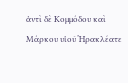ἀντὶ δὲ Κομμόδου καὶ Μάρκου υἱοῦ Ἡρακλέατε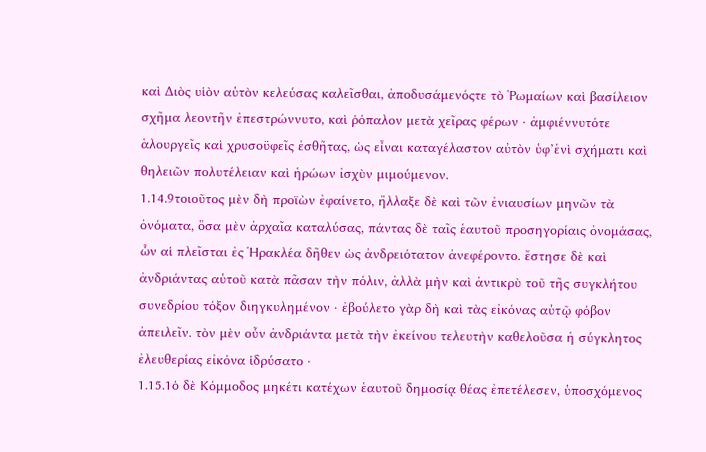καὶ Διὸς υἱὸν αὑτὸν κελεύσας καλεῖσθαι, ἀποδυσάμενόςτε τὸ Ῥωμαίων καὶ βασίλειον σχῆμα λεοντῆν ἐπεστρώννυτο, καὶ ῥόπαλον μετὰ χεῖρας φέρων · ἀμφιέννυτότε ἁλουργεῖς καὶ χρυσοϋφεῖς ἐσθῆτας, ὡς εἶναι καταγέλαστον αὐτὸν ὑφ’ἑνὶ σχήματι καὶ θηλειῶν πολυτέλειαν καὶ ἡρώων ἰσχὺν μιμούμενον.
1.14.9τοιοῦτος μὲν δὴ προϊὼν ἐφαίνετο, ἤλλαξε δὲ καὶ τῶν ἐνιαυσίων μηνῶν τὰ ὀνόματα, ὅσα μὲν ἀρχαῖα καταλύσας, πάντας δὲ ταῖς ἑαυτοῦ προσηγορίαις ὀνομάσας, ὧν αἱ πλεῖσται ἐς Ἡρακλέα δῆθεν ὡς ἀνδρειότατον ἀνεφέροντο. ἔστησε δὲ καὶ ἀνδριάντας αὑτοῦ κατὰ πᾶσαν τὴν πόλιν, ἀλλὰ μὴν καὶ ἀντικρὺ τοῦ τῆς συγκλήτου συνεδρίου τόξον διηγκυλημένον · ἐβούλετο γὰρ δὴ καὶ τὰς εἰκόνας αὑτῷ φόβον ἀπειλεῖν. τὸν μὲν οὖν ἀνδριάντα μετὰ τὴν ἐκείνου τελευτὴν καθελοῦσα ἡ σύγκλητος ἐλευθερίας εἰκόνα ἱδρύσατο ·
1.15.1ὁ δὲ Κόμμοδος μηκέτι κατέχων ἑαυτοῦ δημοσίᾳ θέας ἐπετέλεσεν, ὑποσχόμενος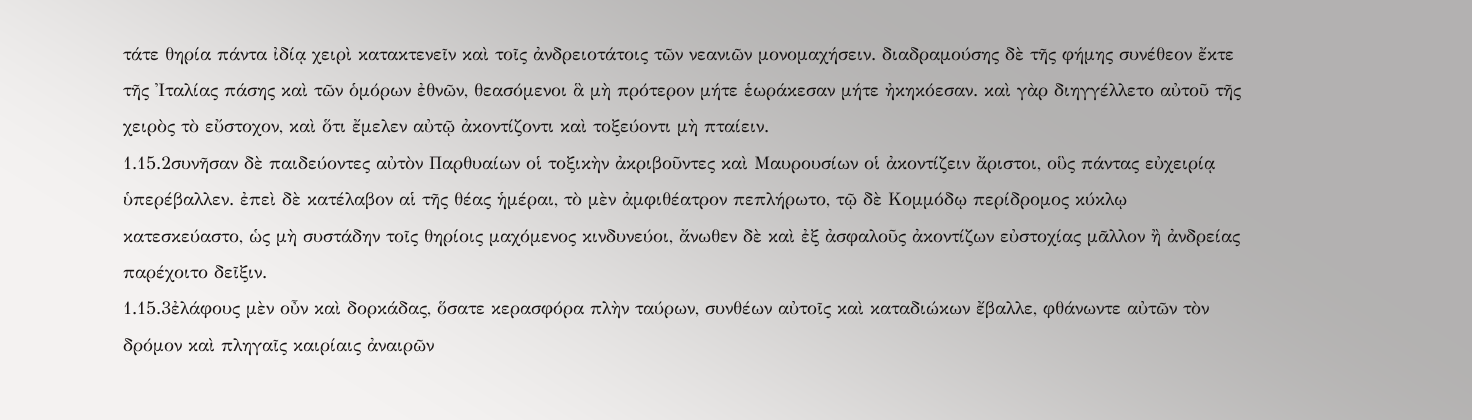τάτε θηρία πάντα ἰδίᾳ χειρὶ κατακτενεῖν καὶ τοῖς ἀνδρειοτάτοις τῶν νεανιῶν μονομαχήσειν. διαδραμούσης δὲ τῆς φήμης συνέθεον ἔκτε τῆς Ἰταλίας πάσης καὶ τῶν ὁμόρων ἐθνῶν, θεασόμενοι ἃ μὴ πρότερον μήτε ἑωράκεσαν μήτε ἠκηκόεσαν. καὶ γὰρ διηγγέλλετο αὐτοῦ τῆς χειρὸς τὸ εὔστοχον, καὶ ὅτι ἔμελεν αὐτῷ ἀκοντίζοντι καὶ τοξεύοντι μὴ πταίειν.
1.15.2συνῆσαν δὲ παιδεύοντες αὐτὸν Παρθυαίων οἱ τοξικὴν ἀκριβοῦντες καὶ Μαυρουσίων οἱ ἀκοντίζειν ἄριστοι, οὓς πάντας εὐχειρίᾳ ὑπερέβαλλεν. ἐπεὶ δὲ κατέλαβον αἱ τῆς θέας ἡμέραι, τὸ μὲν ἀμφιθέατρον πεπλήρωτο, τῷ δὲ Κομμόδῳ περίδρομος κύκλῳ κατεσκεύαστο, ὡς μὴ συστάδην τοῖς θηρίοις μαχόμενος κινδυνεύοι, ἄνωθεν δὲ καὶ ἐξ ἀσφαλοῦς ἀκοντίζων εὐστοχίας μᾶλλον ἢ ἀνδρείας παρέχοιτο δεῖξιν.
1.15.3ἐλάφους μὲν οὖν καὶ δορκάδας, ὅσατε κερασφόρα πλὴν ταύρων, συνθέων αὐτοῖς καὶ καταδιώκων ἔβαλλε, φθάνωντε αὐτῶν τὸν δρόμον καὶ πληγαῖς καιρίαις ἀναιρῶν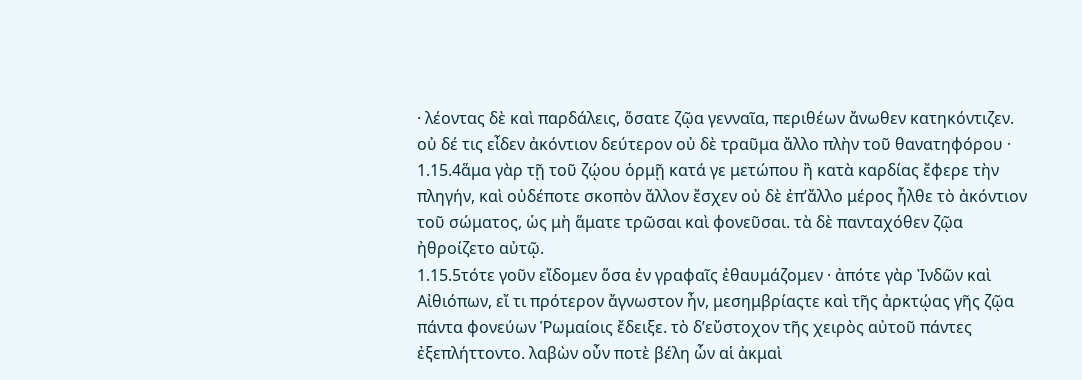· λέοντας δὲ καὶ παρδάλεις, ὅσατε ζῷα γενναῖα, περιθέων ἄνωθεν κατηκόντιζεν. οὐ δέ τις εἶδεν ἀκόντιον δεύτερον οὐ δὲ τραῦμα ἄλλο πλὴν τοῦ θανατηφόρου ·
1.15.4ἅμα γὰρ τῇ τοῦ ζῴου ὁρμῇ κατά γε μετώπου ἢ κατὰ καρδίας ἔφερε τὴν πληγήν, καὶ οὐδέποτε σκοπὸν ἄλλον ἔσχεν οὐ δὲ ἐπ’ἄλλο μέρος ἦλθε τὸ ἀκόντιον τοῦ σώματος, ὡς μὴ ἅματε τρῶσαι καὶ φονεῦσαι. τὰ δὲ πανταχόθεν ζῷα ἠθροίζετο αὐτῷ.
1.15.5τότε γοῦν εἴδομεν ὅσα ἐν γραφαῖς ἐθαυμάζομεν · ἀπότε γὰρ Ἰνδῶν καὶ Αἰθιόπων, εἴ τι πρότερον ἄγνωστον ἦν, μεσημβρίαςτε καὶ τῆς ἀρκτῴας γῆς ζῷα πάντα φονεύων Ῥωμαίοις ἔδειξε. τὸ δ’εὔστοχον τῆς χειρὸς αὐτοῦ πάντες ἐξεπλήττοντο. λαβὼν οὖν ποτὲ βέλη ὧν αἱ ἀκμαὶ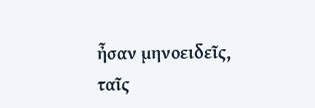ἦσαν μηνοειδεῖς, ταῖς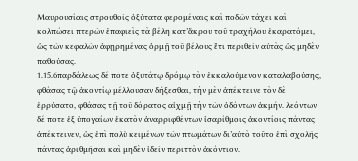Μαυρουσίαις στρουθοῖς ὀξύτατα φερομέναις καὶ ποδῶν τάχει καὶ κολπώσει πτερῶν ἐπαφιεὶς τὰ βέλη κατ’ἄκρου τοῦ τραχήλου ἐκαρατόμει, ὡς τῶν κεφαλῶν ἀφῃρημένας ὁρμῇ τοῦ βέλους ἔτι περιθεῖν αὐτὰς ὡς μηδὲν παθούσας.
1.15.6παρδάλεως δέ ποτε ὀξυτάτῳ δρόμῳ τὸν ἐκκαλούμενον καταλαβούσης, φθάσας τῷ ἀκοντίῳ μέλλουσαν δήξεσθαι, τὴν μὲν ἀπέκτεινε τὸν δὲ ἐρρύσατο, φθάσας τῇ τοῦ δόρατος αἰχμῇ τὴν τῶν ὀδόντων ἀκμήν. λεόντων δέ ποτε ἐξ ὑπογαίων ἑκατὸν ἀναρριφθέντων ἰσαρίθμοις ἀκοντίοις πάντας ἀπέκτεινεν, ὡς ἐπὶ πολὺ κειμένων τῶν πτωμάτων δι’αὐτὸ τοῦτο ἐπὶ σχολῆς πάντας ἀριθμῆσαι καὶ μηδὲν ἰδεῖν περιττὸν ἀκόντιον.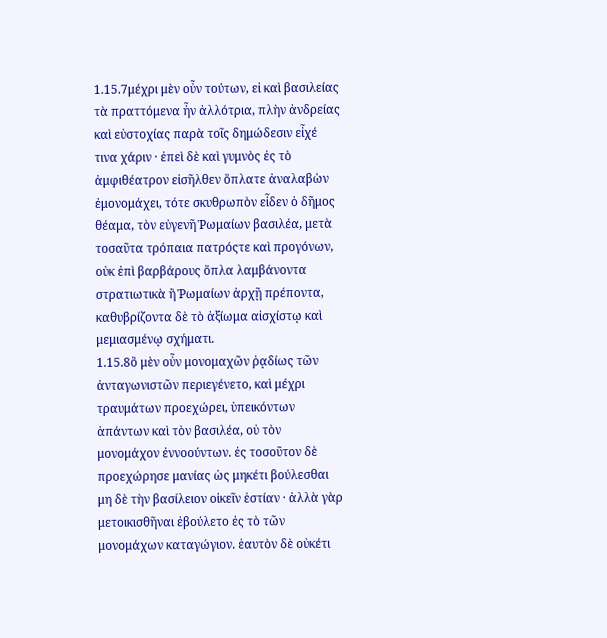1.15.7μέχρι μὲν οὖν τούτων, εἰ καὶ βασιλείας τὰ πραττόμενα ἦν ἀλλότρια, πλὴν ἀνδρείας καὶ εὐστοχίας παρὰ τοῖς δημώδεσιν εἶχέ τινα χάριν · ἐπεὶ δὲ καὶ γυμνὸς ἐς τὸ ἀμφιθέατρον εἰσῆλθεν ὅπλατε ἀναλαβὼν ἐμονομάχει, τότε σκυθρωπὸν εἶδεν ὁ δῆμος θέαμα, τὸν εὐγενῆ Ῥωμαίων βασιλέα, μετὰ τοσαῦτα τρόπαια πατρόςτε καὶ προγόνων, οὐκ ἐπὶ βαρβάρους ὅπλα λαμβάνοντα στρατιωτικὰ ἢ Ῥωμαίων ἀρχῇ πρέποντα, καθυβρίζοντα δὲ τὸ ἀξίωμα αἰσχίστῳ καὶ μεμιασμένῳ σχήματι.
1.15.8ὃ μὲν οὖν μονομαχῶν ῥᾳδίως τῶν ἀνταγωνιστῶν περιεγένετο, καὶ μέχρι τραυμάτων προεχώρει, ὑπεικόντων ἁπάντων καὶ τὸν βασιλέα, οὐ τὸν μονομάχον ἐννοούντων. ἐς τοσοῦτον δὲ προεχώρησε μανίας ὡς μηκέτι βούλεσθαι μη δὲ τὴν βασίλειον οἰκεῖν ἑστίαν · ἀλλὰ γὰρ μετοικισθῆναι ἐβούλετο ἐς τὸ τῶν μονομάχων καταγώγιον. ἑαυτὸν δὲ οὐκέτι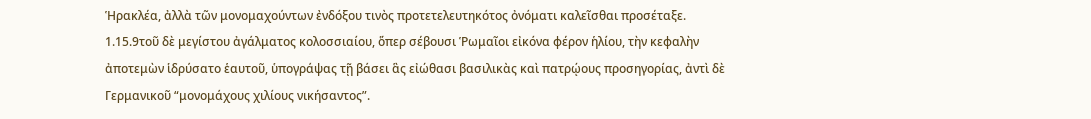Ἡρακλέα, ἀλλὰ τῶν μονομαχούντων ἐνδόξου τινὸς προτετελευτηκότος ὀνόματι καλεῖσθαι προσέταξε.
1.15.9τοῦ δὲ μεγίστου ἀγάλματος κολοσσιαίου, ὅπερ σέβουσι Ῥωμαῖοι εἰκόνα φέρον ἡλίου, τὴν κεφαλὴν ἀποτεμὼν ἱδρύσατο ἑαυτοῦ, ὑπογράψας τῇ βάσει ἃς εἰώθασι βασιλικὰς καὶ πατρῴους προσηγορίας, ἀντὶ δὲ Γερμανικοῦ “μονομάχους χιλίους νικήσαντος”.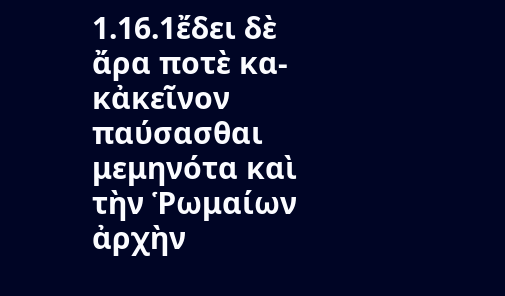1.16.1ἔδει δὲ ἄρα ποτὲ κα- κἀκεῖνον παύσασθαι μεμηνότα καὶ τὴν Ῥωμαίων ἀρχὴν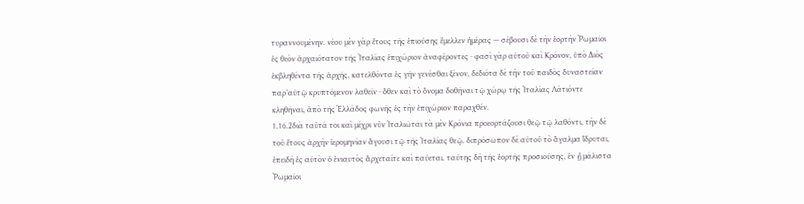τυραννουμένην. νέου μὲν γὰρ ἔτους τῆς ἐπιούσης ἔμελλεν ἡμέρας — σέβουσι δὲ τὴν ἑορτὴν Ῥωμαῖοι ἐς θεὸν ἀρχαιότατον τῆς Ἰταλίας ἐπιχώριον ἀναφέροντες · φασὶ γὰρ αὐτοῦ καὶ Κρόνον, ὑπὸ Διὸς ἐκβληθέντα τῆς ἀρχῆς, κατελθόντα ἐς γῆν γενέσθαι ξένον, δεδιότα δὲ τὴν τοῦ παιδὸς δυναστείαν παρ’αὐτῷ κρυπτόμενον λαθεῖν · ὅθεν καὶ τὸ ὄνομα δοθῆναι τῷ χώρῳ τῆς Ἰταλίας Λάτιόντε κληθῆναι, ἀπὸ τῆς Ἑλλάδος φωνῆς ἐς τὴν ἐπιχώριον παραχθέν.
1.16.2διὰ ταῦτά τοι καὶ μέχρι νῦν Ἰταλιῶται τὰ μὲν Κρόνια προεορτάζουσι θεῷ τῷ λαθόντι, τὴν δὲ τοῦ ἔτους ἀρχὴν ἱερομηνίαν ἄγουσι τῷ τῆς Ἰταλίας θεῷ. διπρόσωπον δὲ αὐτοῦ τὸ ἄγαλμα ἵδρυται, ἐπειδὴ ἐς αὐτὸν ὁ ἐνιαυτὸς ἄρχεταίτε καὶ παύεται. ταύτης δὴ τῆς ἑορτῆς προσιούσης, ἐν ᾗ μάλιστα Ῥωμαῖοι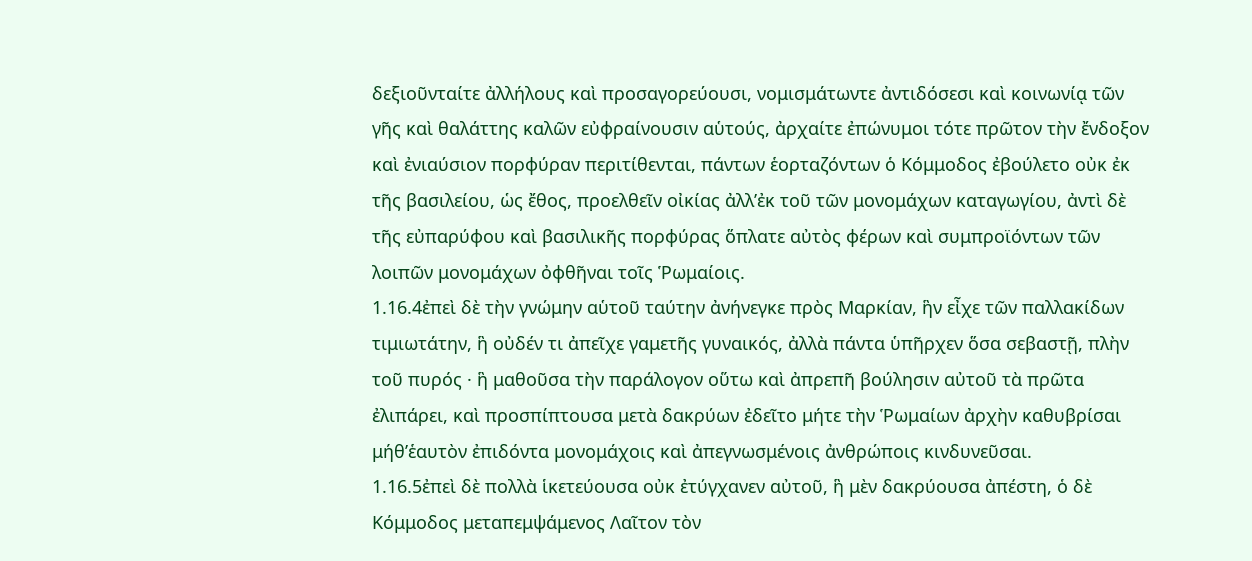δεξιοῦνταίτε ἀλλήλους καὶ προσαγορεύουσι, νομισμάτωντε ἀντιδόσεσι καὶ κοινωνίᾳ τῶν γῆς καὶ θαλάττης καλῶν εὐφραίνουσιν αὑτούς, ἀρχαίτε ἐπώνυμοι τότε πρῶτον τὴν ἔνδοξον καὶ ἐνιαύσιον πορφύραν περιτίθενται, πάντων ἑορταζόντων ὁ Κόμμοδος ἐβούλετο οὐκ ἐκ τῆς βασιλείου, ὡς ἔθος, προελθεῖν οἰκίας ἀλλ’ἐκ τοῦ τῶν μονομάχων καταγωγίου, ἀντὶ δὲ τῆς εὐπαρύφου καὶ βασιλικῆς πορφύρας ὅπλατε αὐτὸς φέρων καὶ συμπροϊόντων τῶν λοιπῶν μονομάχων ὀφθῆναι τοῖς Ῥωμαίοις.
1.16.4ἐπεὶ δὲ τὴν γνώμην αὑτοῦ ταύτην ἀνήνεγκε πρὸς Μαρκίαν, ἣν εἶχε τῶν παλλακίδων τιμιωτάτην, ἣ οὐδέν τι ἀπεῖχε γαμετῆς γυναικός, ἀλλὰ πάντα ὑπῆρχεν ὅσα σεβαστῇ, πλὴν τοῦ πυρός · ἣ μαθοῦσα τὴν παράλογον οὕτω καὶ ἀπρεπῆ βούλησιν αὐτοῦ τὰ πρῶτα ἐλιπάρει, καὶ προσπίπτουσα μετὰ δακρύων ἐδεῖτο μήτε τὴν Ῥωμαίων ἀρχὴν καθυβρίσαι μήθ’ἑαυτὸν ἐπιδόντα μονομάχοις καὶ ἀπεγνωσμένοις ἀνθρώποις κινδυνεῦσαι.
1.16.5ἐπεὶ δὲ πολλὰ ἱκετεύουσα οὐκ ἐτύγχανεν αὐτοῦ, ἣ μὲν δακρύουσα ἀπέστη, ὁ δὲ Κόμμοδος μεταπεμψάμενος Λαῖτον τὸν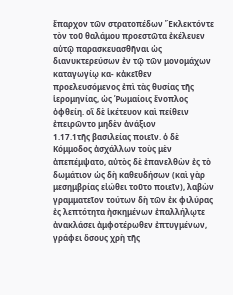ἔπαρχον τῶν στρατοπέδων Ἔκλεκτόντε τὸν τοῦ θαλάμου προεστῶτα ἐκέλευεν αὑτῷ παρασκευασθῆναι ὡς διανυκτερεύσων ἐν τῷ τῶν μονομάχων καταγωγίῳ κα- κἀκεῖθεν προελευσόμενος ἐπὶ τὰς θυσίας τῆς ἱερομηνίας, ὡς Ῥωμαίοις ἔνοπλος ὀφθείη. οἳ δὲ ἱκέτευον καὶ πείθειν ἐπειρῶντο μηδὲν ἀνάξιον
1.17.1τῆς βασιλείας ποιεῖν. ὁ δὲ Κόμμοδος ἀσχάλλων τοὺς μὲν ἀπεπέμψατο, αὐτὸς δὲ ἐπανελθὼν ἐς τὸ δωμάτιον ὡς δὴ καθευδήσων (καὶ γὰρ μεσημβρίας εἰώθει τοῦτο ποιεῖν), λαβὼν γραμματεῖον τούτων δὴ τῶν ἐκ φιλύρας ἐς λεπτότητα ἠσκημένων ἐπαλλήλῳτε ἀνακλάσει ἀμφοτέρωθεν ἐπτυγμένων, γράφει ὅσους χρὴ τῆς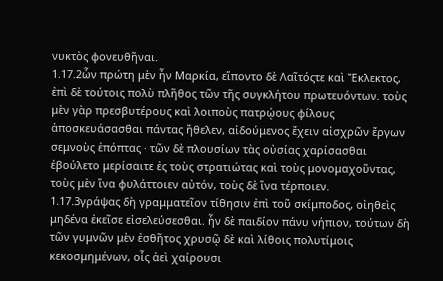νυκτὸς φονευθῆναι.
1.17.2ὧν πρώτη μὲν ἦν Μαρκία, εἵποντο δὲ Λαῖτόςτε καὶ Ἔκλεκτος, ἐπὶ δὲ τούτοις πολὺ πλῆθος τῶν τῆς συγκλήτου πρωτευόντων. τοὺς μὲν γὰρ πρεσβυτέρους καὶ λοιποὺς πατρῴους φίλους ἀποσκευάσασθαι πάντας ἤθελεν, αἰδούμενος ἔχειν αἰσχρῶν ἔργων σεμνοὺς ἐπόπτας · τῶν δὲ πλουσίων τὰς οὐσίας χαρίσασθαι ἐβούλετο μερίσαιτε ἐς τοὺς στρατιώτας καὶ τοὺς μονομαχοῦντας, τοὺς μὲν ἵνα φυλάττοιεν αὐτόν, τοὺς δὲ ἵνα τέρποιεν.
1.17.3γράψας δὴ γραμματεῖον τίθησιν ἐπὶ τοῦ σκίμποδος, οἰηθεὶς μηδένα ἐκεῖσε εἰσελεύσεσθαι. ἦν δὲ παιδίον πάνυ νήπιον, τούτων δὴ τῶν γυμνῶν μὲν ἐσθῆτος χρυσῷ δὲ καὶ λίθοις πολυτίμοις κεκοσμημένων, οἷς ἀεὶ χαίρουσι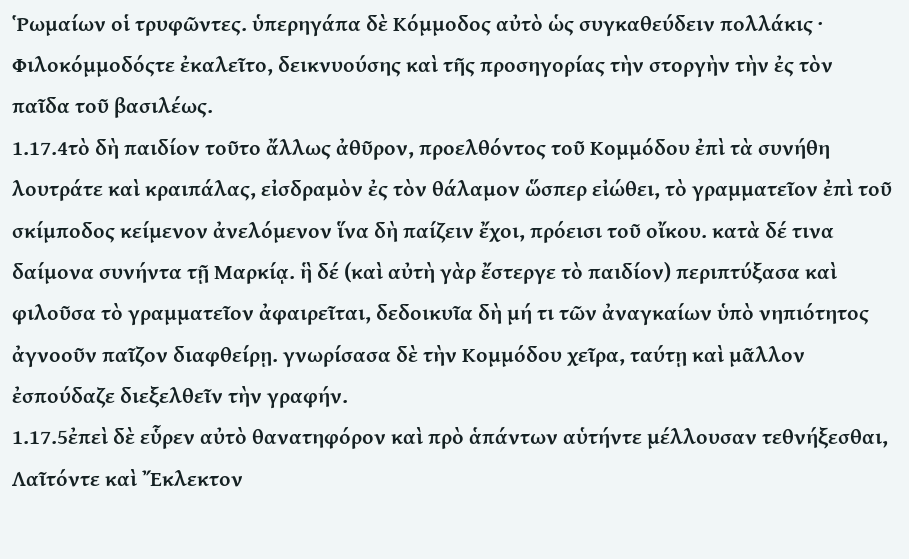Ῥωμαίων οἱ τρυφῶντες. ὑπερηγάπα δὲ Κόμμοδος αὐτὸ ὡς συγκαθεύδειν πολλάκις · Φιλοκόμμοδόςτε ἐκαλεῖτο, δεικνυούσης καὶ τῆς προσηγορίας τὴν στοργὴν τὴν ἐς τὸν παῖδα τοῦ βασιλέως.
1.17.4τὸ δὴ παιδίον τοῦτο ἄλλως ἀθῦρον, προελθόντος τοῦ Κομμόδου ἐπὶ τὰ συνήθη λουτράτε καὶ κραιπάλας, εἰσδραμὸν ἐς τὸν θάλαμον ὥσπερ εἰώθει, τὸ γραμματεῖον ἐπὶ τοῦ σκίμποδος κείμενον ἀνελόμενον ἵνα δὴ παίζειν ἔχοι, πρόεισι τοῦ οἴκου. κατὰ δέ τινα δαίμονα συνήντα τῇ Μαρκίᾳ. ἣ δέ (καὶ αὐτὴ γὰρ ἔστεργε τὸ παιδίον) περιπτύξασα καὶ φιλοῦσα τὸ γραμματεῖον ἀφαιρεῖται, δεδοικυῖα δὴ μή τι τῶν ἀναγκαίων ὑπὸ νηπιότητος ἀγνοοῦν παῖζον διαφθείρῃ. γνωρίσασα δὲ τὴν Κομμόδου χεῖρα, ταύτῃ καὶ μᾶλλον ἐσπούδαζε διεξελθεῖν τὴν γραφήν.
1.17.5ἐπεὶ δὲ εὗρεν αὐτὸ θανατηφόρον καὶ πρὸ ἁπάντων αὑτήντε μέλλουσαν τεθνήξεσθαι, Λαῖτόντε καὶ Ἔκλεκτον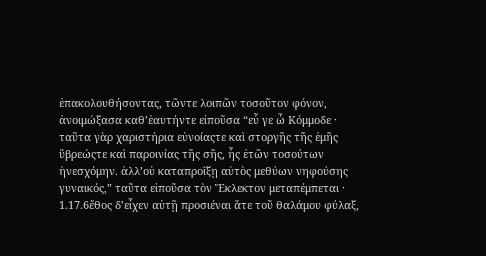ἐπακολουθήσοντας, τῶντε λοιπῶν τοσοῦτον φόνον, ἀνοιμώξασα καθ’ἑαυτήντε εἰποῦσα “εὖ γε ὦ Κόμμοδε · ταῦτα γὰρ χαριστήρια εὐνοίαςτε καὶ στοργῆς τῆς ἐμῆς ὕβρεώςτε καὶ παροινίας τῆς σῆς, ἧς ἐτῶν τοσούτων ἠνεσχόμην. ἀλλ’οὐ καταπροΐξῃ αὐτὸς μεθύων νηφούσης γυναικός,” ταῦτα εἰποῦσα τὸν Ἔκλεκτον μεταπέμπεται ·
1.17.6ἔθος δ’εἶχεν αὐτῇ προσιέναι ἅτε τοῦ θαλάμου φύλαξ,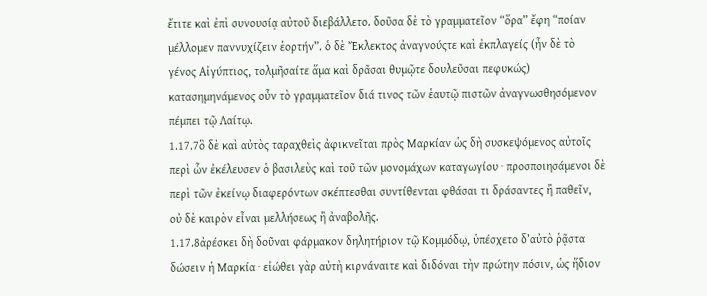ἔτιτε καὶ ἐπὶ συνουσίᾳ αὐτοῦ διεβάλλετο. δοῦσα δὲ τὸ γραμματεῖον “ὅρα” ἔφη “ποίαν μέλλομεν παννυχίζειν ἑορτήν”. ὁ δὲ Ἔκλεκτος ἀναγνούςτε καὶ ἐκπλαγείς (ἦν δὲ τὸ γένος Αἰγύπτιος, τολμῆσαίτε ἅμα καὶ δρᾶσαι θυμῷτε δουλεῦσαι πεφυκώς) κατασημηνάμενος οὖν τὸ γραμματεῖον διά τινος τῶν ἑαυτῷ πιστῶν ἀναγνωσθησόμενον πέμπει τῷ Λαίτῳ.
1.17.7ὃ δὲ καὶ αὐτὸς ταραχθεὶς ἀφικνεῖται πρὸς Μαρκίαν ὡς δὴ συσκεψόμενος αὐτοῖς περὶ ὧν ἐκέλευσεν ὁ βασιλεὺς καὶ τοῦ τῶν μονομάχων καταγωγίου · προσποιησάμενοι δὲ περὶ τῶν ἐκείνῳ διαφερόντων σκέπτεσθαι συντίθενται φθάσαι τι δράσαντες ἢ παθεῖν, οὐ δὲ καιρὸν εἶναι μελλήσεως ἢ ἀναβολῆς.
1.17.8ἀρέσκει δὴ δοῦναι φάρμακον δηλητήριον τῷ Κομμόδῳ, ὑπέσχετο δ’αὐτὸ ῥᾷστα δώσειν ἡ Μαρκία · εἰώθει γὰρ αὐτὴ κιρνάναιτε καὶ διδόναι τὴν πρώτην πόσιν, ὡς ἥδιον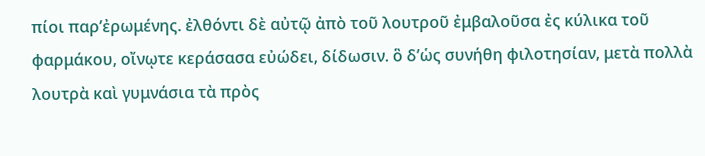πίοι παρ’ἐρωμένης. ἐλθόντι δὲ αὐτῷ ἀπὸ τοῦ λουτροῦ ἐμβαλοῦσα ἐς κύλικα τοῦ φαρμάκου, οἴνῳτε κεράσασα εὐώδει, δίδωσιν. ὃ δ’ὡς συνήθη φιλοτησίαν, μετὰ πολλὰ λουτρὰ καὶ γυμνάσια τὰ πρὸς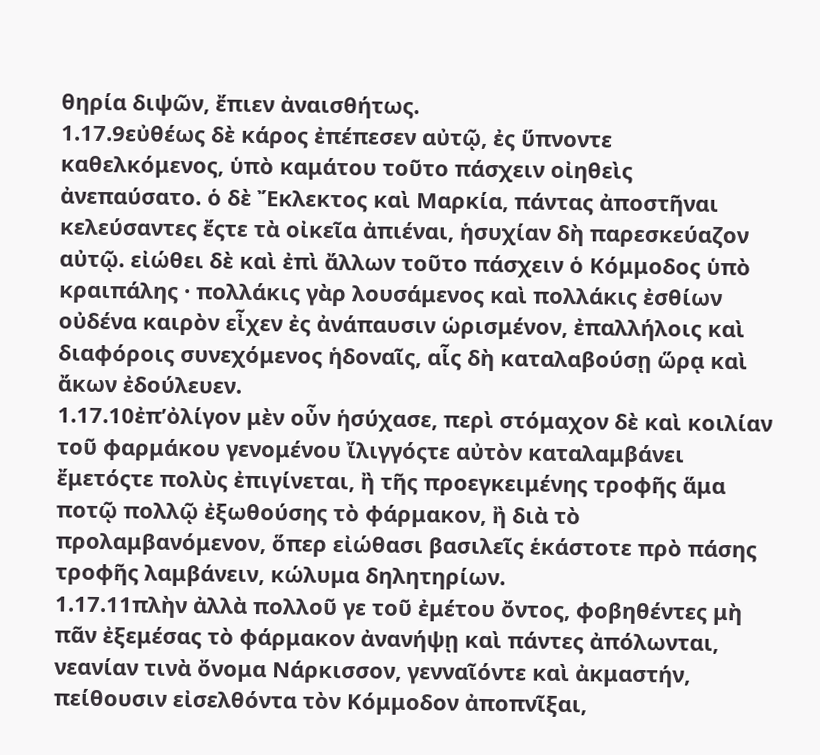θηρία διψῶν, ἔπιεν ἀναισθήτως.
1.17.9εὐθέως δὲ κάρος ἐπέπεσεν αὐτῷ, ἐς ὕπνοντε καθελκόμενος, ὑπὸ καμάτου τοῦτο πάσχειν οἰηθεὶς ἀνεπαύσατο. ὁ δὲ Ἔκλεκτος καὶ Μαρκία, πάντας ἀποστῆναι κελεύσαντες ἔςτε τὰ οἰκεῖα ἀπιέναι, ἡσυχίαν δὴ παρεσκεύαζον αὐτῷ. εἰώθει δὲ καὶ ἐπὶ ἄλλων τοῦτο πάσχειν ὁ Κόμμοδος ὑπὸ κραιπάλης · πολλάκις γὰρ λουσάμενος καὶ πολλάκις ἐσθίων οὐδένα καιρὸν εἶχεν ἐς ἀνάπαυσιν ὡρισμένον, ἐπαλλήλοις καὶ διαφόροις συνεχόμενος ἡδοναῖς, αἷς δὴ καταλαβούσῃ ὥρᾳ καὶ ἄκων ἐδούλευεν.
1.17.10ἐπ’ὀλίγον μὲν οὖν ἡσύχασε, περὶ στόμαχον δὲ καὶ κοιλίαν τοῦ φαρμάκου γενομένου ἴλιγγόςτε αὐτὸν καταλαμβάνει ἔμετόςτε πολὺς ἐπιγίνεται, ἢ τῆς προεγκειμένης τροφῆς ἅμα ποτῷ πολλῷ ἐξωθούσης τὸ φάρμακον, ἢ διὰ τὸ προλαμβανόμενον, ὅπερ εἰώθασι βασιλεῖς ἑκάστοτε πρὸ πάσης τροφῆς λαμβάνειν, κώλυμα δηλητηρίων.
1.17.11πλὴν ἀλλὰ πολλοῦ γε τοῦ ἐμέτου ὄντος, φοβηθέντες μὴ πᾶν ἐξεμέσας τὸ φάρμακον ἀνανήψῃ καὶ πάντες ἀπόλωνται, νεανίαν τινὰ ὄνομα Νάρκισσον, γενναῖόντε καὶ ἀκμαστήν, πείθουσιν εἰσελθόντα τὸν Κόμμοδον ἀποπνῖξαι,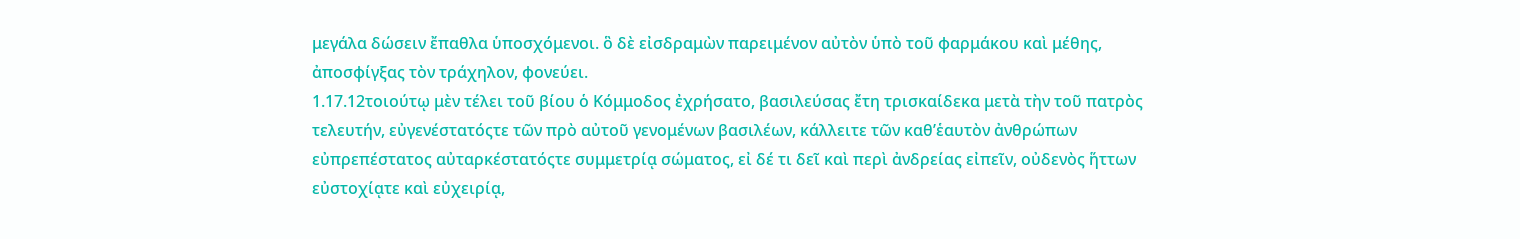μεγάλα δώσειν ἔπαθλα ὑποσχόμενοι. ὃ δὲ εἰσδραμὼν παρειμένον αὐτὸν ὑπὸ τοῦ φαρμάκου καὶ μέθης, ἀποσφίγξας τὸν τράχηλον, φονεύει.
1.17.12τοιούτῳ μὲν τέλει τοῦ βίου ὁ Κόμμοδος ἐχρήσατο, βασιλεύσας ἔτη τρισκαίδεκα μετὰ τὴν τοῦ πατρὸς τελευτήν, εὐγενέστατόςτε τῶν πρὸ αὐτοῦ γενομένων βασιλέων, κάλλειτε τῶν καθ’ἑαυτὸν ἀνθρώπων εὐπρεπέστατος αὐταρκέστατόςτε συμμετρίᾳ σώματος, εἰ δέ τι δεῖ καὶ περὶ ἀνδρείας εἰπεῖν, οὐδενὸς ἥττων εὐστοχίᾳτε καὶ εὐχειρίᾳ,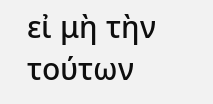εἰ μὴ τὴν τούτων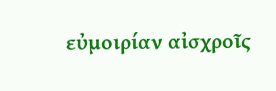εὐμοιρίαν αἰσχροῖς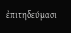ἐπιτηδεύμασι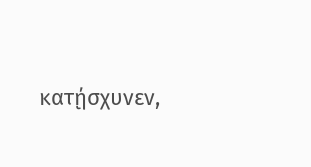κατῄσχυνεν,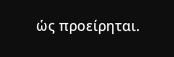ὡς προείρηται.